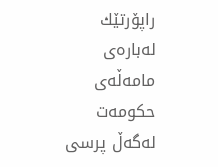راپۆرتێك له‌باره‌ى مامه‌ڵه‌ى حكومه‌ت لەگەڵ پرسی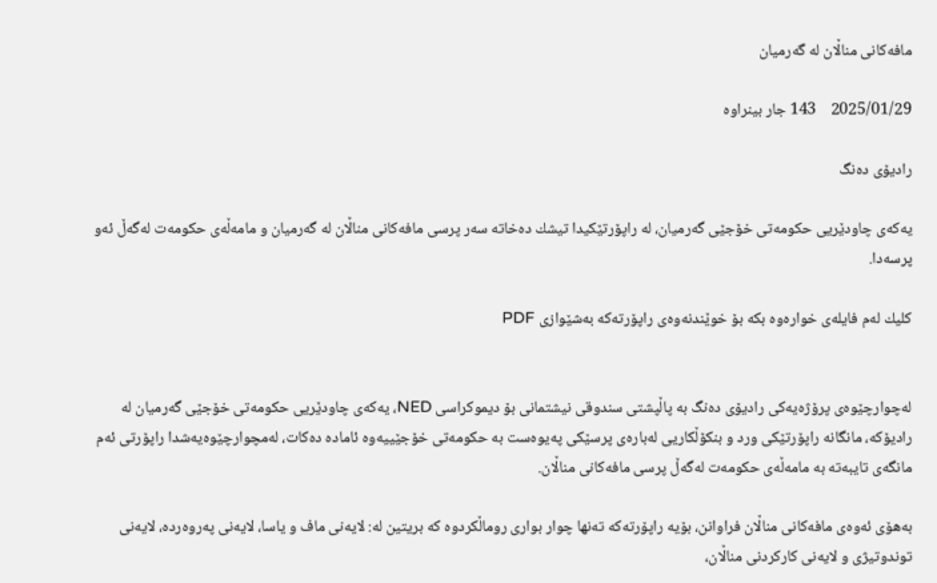مافه‌كانى مناڵان لە گه‌رمیان

2025/01/29    143 جار بینراوە

رادیۆی ده‌نگ

یه‌كه‌ى چاودێریی حكومه‌تى خۆجێی گه‌رمیان، له‌ راپۆرتێكیدا تیشك ده‌خاته‌ سه‌ر پرسی مافه‌كانى مناڵان له‌ گه‌رمیان و مامه‌ڵه‌ى حكومه‌ت له‌گه‌ڵ ئه‌و پرسه‌دا.

كلیك له‌م فایله‌ى خواره‌وه‌ بكه‌ بۆ خوێندنه‌وه‌ى راپۆرته‌كه‌ به‌شێوازی PDF


له‌چوارچێوه‌ى پرۆژه‌یه‌كى رادیۆی ده‌نگ به‌ پاڵپشتی سندوقی نیشتمانى بۆ دیموكراسی NED، یه‌كه‌ى چاودێریی حكومه‌تى خۆجێی گه‌رمیان له‌ رادیۆكه‌، مانگانه‌ راپۆرتێكى ورد و بنكۆڵكاریی له‌باره‌ى پرسێكى په‌یوه‌ست به‌ حكومه‌تى خۆجێییه‌وه‌ ئاماده‌ ده‌كات، له‌مچوارچێوه‌یه‌شدا راپۆرتى ئه‌م مانگه‌ى تایبه‌ته‌ به‌ مامه‌ڵه‌ى حكومه‌ت له‌گه‌ڵ پرسی مافه‌كانى مناڵان.

به‌هۆی ئه‌وه‌ى مافه‌كانى مناڵان فراوانن، بۆیه‌ راپۆرته‌كه‌ ته‌نها چوار بوارى روماڵكردوه‌ كه‌ بریتین له‌: لایه‌نى ماف و یاسا، لایه‌نى په‌روه‌رده‌، لایه‌نى توندوتیژی و لایه‌نى كاركردنى مناڵان،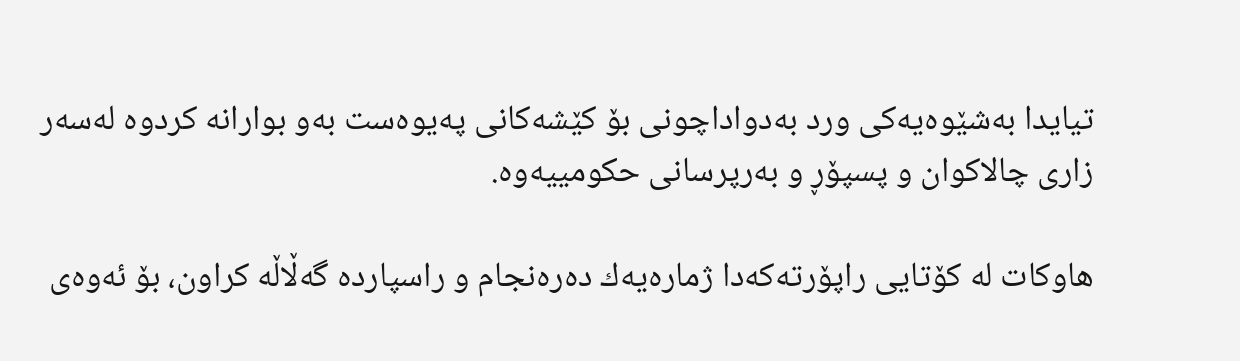تیایدا به‌شێوه‌یه‌كى ورد به‌دواداچونى بۆ كێشه‌كانى په‌یوه‌ست به‌و بوارانه‌ كردوه‌ له‌سه‌ر زارى چالاكوان و پسپۆڕ و به‌رپرسانى حكومییه‌وه‌.

هاوكات له‌ كۆتایی راپۆرته‌كه‌دا ژماره‌یه‌ك ده‌ره‌نجام و راسپارده‌ گه‌ڵاڵه‌ كراون، بۆ ئه‌وه‌ى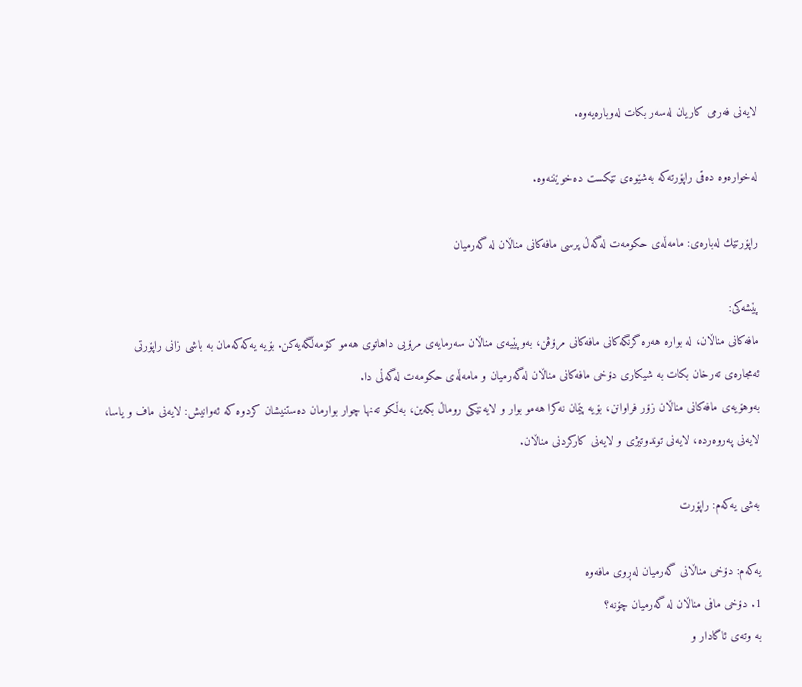لایه‌نى فه‌رمی كاریان له‌سه‌ر بكات له‌وباره‌یه‌وه‌.

له‌خواره‌وه‌ ده‌قی راپۆرته‌كه‌ به‌شێوه‌ى تێكست ده‌خوێننه‌وه‌.

راپۆرتێك له‌باره‌ى: مامه‌ڵه‌ى حكومه‌ت لەگەڵ پرسی مافه‌كانى مناڵان لە گه‌رمیان

پێشه‌كى:
مافه‌كانى مناڵان، له‌ بواره‌ هه‌ره‌ گرنگه‌كانى مافه‌كانى مرۆڤن، به‌وپێیه‌ى مناڵان سه‌رمایه‌ى مرۆیی داهاتوى هه‌مو كۆمه‌ڵگه‌یه‌كن. بۆیه‌ یه‌كه‌كه‌مان به‌ باشی زانی راپۆرتی ئه‌مجاره‌ى ته‌رخان بكات به‌ شیكاری دۆخی مافه‌كانى مناڵان له‌گه‌رمیان و مامه‌ڵه‌ى حكومه‌ت له‌گه‌ڵی دا.
به‌وهۆیه‌ى مافه‌كانى مناڵان زۆر فراوانن، بۆیه‌ پێمان نه‌كرا هه‌مو بوار و لایه‌نێكى روماڵ بكه‌ین، به‌ڵكو ته‌نها چوار بوارمان ده‌ستنیشان كردوه‌ كه‌ ئه‌وانیش: لایه‌نى ماف و یاسا، لایه‌نى په‌روه‌رده‌، لایه‌نى توندوتیژی و لایه‌نى كاركردنى مناڵان.

به‌شى یه‌كه‌م: راپۆرت

یه‌كه‌م: دۆخی مناڵانى گه‌رمیان له‌ڕوى مافه‌وه‌
1. دۆخى مافی مناڵان له‌ گه‌رمیان چۆنه‌؟
به‌ وته‌ى ئاگادار و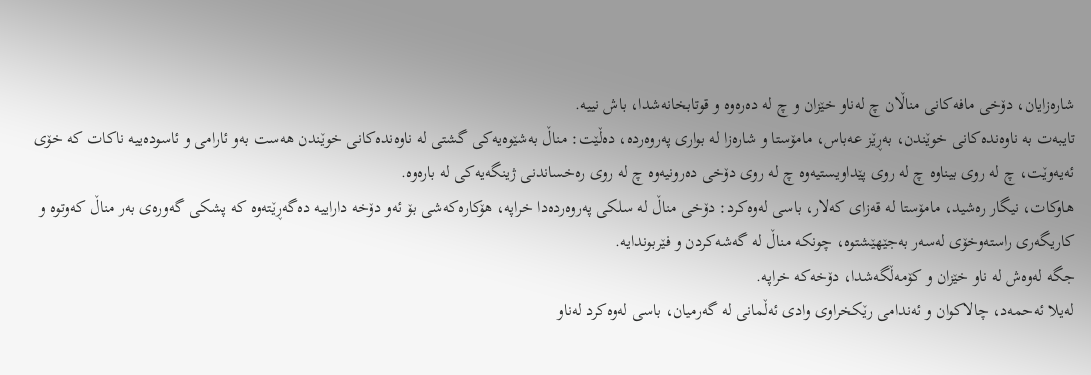شاره‌زایان، دۆخی مافه‌كانى مناڵان چ له‌ناو خێزان و چ له‌ ده‌ره‌وه‌ و قوتابخانه‌شدا، باش نییه‌.
تایبه‌ت به‌ ناوه‌نده‌كانى خوێندن، به‌ڕێز عه‌باس، مامۆستا و شاره‌زا له‌ بوارى په‌روه‌رده،‌ ده‌ڵێت: مناڵ به‌شێوه‌یه‌كى گشتى له‌ ناوه‌نده‌كانى خوێندن هه‌ست به‌و ئارامى و ئاسوده‌ییه‌ ناكات كه‌ خۆى ئه‌یه‌وێت، چ له‌ روى بیناوه‌ چ له‌ روى پێداویستیه‌وه‌ چ له‌ روى دۆخى ده‌رونیه‌وه‌ چ له‌ روى ره‌خساندنى ژینگه‌یه‌كى له‌ باره‌وه‌.
هاوكات، نیگار ره‌شید، مامۆستا له‌ قه‌زاى كه‌لار، باسى له‌وه‌كرد: دۆخى مناڵ له‌ سلكى په‌روه‌رده‌دا خراپه‌، هۆكاره‌كه‌شى بۆ ئه‌و دۆخه‌ داراییه‌ ده‌گه‌ڕێته‌وه‌ كه‌ پشكى گه‌وره‌ى به‌ر مناڵ كه‌وتوه‌ و كاریگه‌رى راسته‌وخۆى له‌سه‌ر به‌جێهێشتوه‌، چونكه‌ مناڵ له‌ گه‌شه‌كردن و فێربوندایه‌.
جگه‌ له‌وه‌ش له‌ ناو خێزان و كۆمه‌ڵگه‌شدا، دۆخه‌كه‌ خراپه‌.
له‌یلا ئه‌حمه‌د، چالاكوان و ئه‌ندامى رێكخراوى وادى ئه‌ڵمانى له‌ گه‌رمیان، باسى له‌وه‌كرد له‌ناو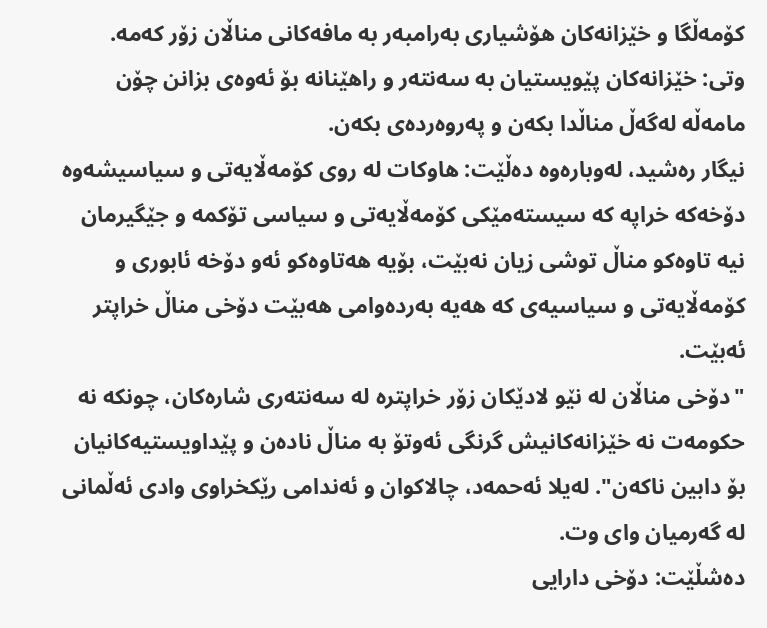كۆمه‌ڵگا و خێزانه‌كان هۆشیاری به‌رامبه‌ر به‌ مافه‌كانى مناڵان زۆر كه‌مه‌.
وتى: خێزانه‌كان پێویستیان به‌ سه‌نته‌ر و راهێنانه‌ بۆ ئه‌وه‌ى بزانن چۆن مامه‌ڵه‌ له‌گه‌ڵ مناڵدا بكه‌ن و په‌روه‌رده‌ى بكه‌ن.
نیگار ره‌شید، له‌وباره‌وه‌ ده‌ڵێت: هاوكات له‌ روى كۆمه‌ڵایه‌تى و سیاسیشه‌وه‌ دۆخه‌كه‌ خراپه‌ كه‌ سیسته‌مێكى كۆمه‌ڵایه‌تى و سیاسی تۆكمه‌ و جێگیرمان نیه‌ تاوه‌كو مناڵ توشى زیان نه‌بێت، بۆیه‌ هه‌تاوه‌كو ئه‌و دۆخه‌ ئابورى و كۆمه‌ڵایه‌تى و سیاسیه‌ى كه‌ هه‌یه‌ به‌رده‌وامى هه‌بێت دۆخى مناڵ خراپتر ئه‌بێت.
"دۆخى مناڵان له‌ نێو لادێكان زۆر خراپتره‌ له‌ سه‌نته‌رى شاره‌كان، چونكه‌ نه‌ حكومه‌ت نه‌ خێزانه‌كانیش گرنگى ئه‌وتۆ به‌ مناڵ ناده‌ن و پێداویستیه‌كانیان بۆ دابین ناكه‌ن". له‌یلا ئه‌حمه‌د، چالاكوان و ئه‌ندامى رێكخراوى وادى ئه‌ڵمانى له‌ گه‌رمیان واى وت.
ده‌شڵێت: دۆخى دارایی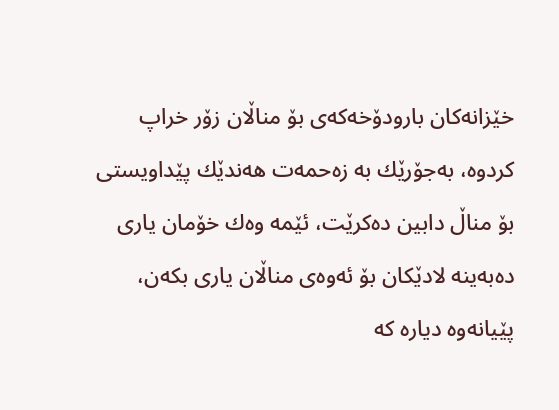خێزانه‌كان بارودۆخه‌كه‌ى بۆ مناڵان زۆر خراپ كردوه‌، به‌جۆرێك به‌ زه‌حمه‌ت هه‌ندێك پێداویستى بۆ مناڵ دابین ده‌كرێت، ئێمه‌ وه‌ك خۆمان یارى ده‌به‌ینه‌ لادێكان بۆ ئه‌وه‌ى مناڵان یارى بكه‌ن، پێیانه‌وه‌ دیاره‌ كه‌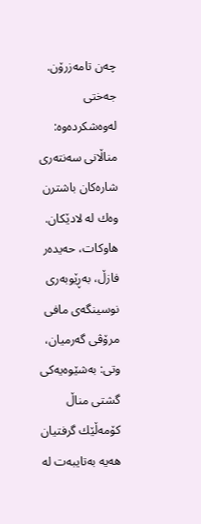چه‌ن تامه‌زرۆن.
جه‌ختى له‌وه‌شكرده‌وه‌: مناڵانى سه‌نته‌رى شاره‌كان باشترن وه‌ك له‌ لادێكان.
هاوكات، حه‌یده‌ر فازڵ، به‌ڕێوبه‌رى نوسینگه‌ى مافى مرۆڤى گه‌رمیان، وتى: به‌شێوه‌یه‌كى گشتى مناڵ كۆمه‌ڵێك گرفتیان هه‌یه‌ به‌تایبه‌ت له‌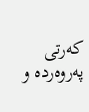كه‌رتى په‌روه‌رده‌ و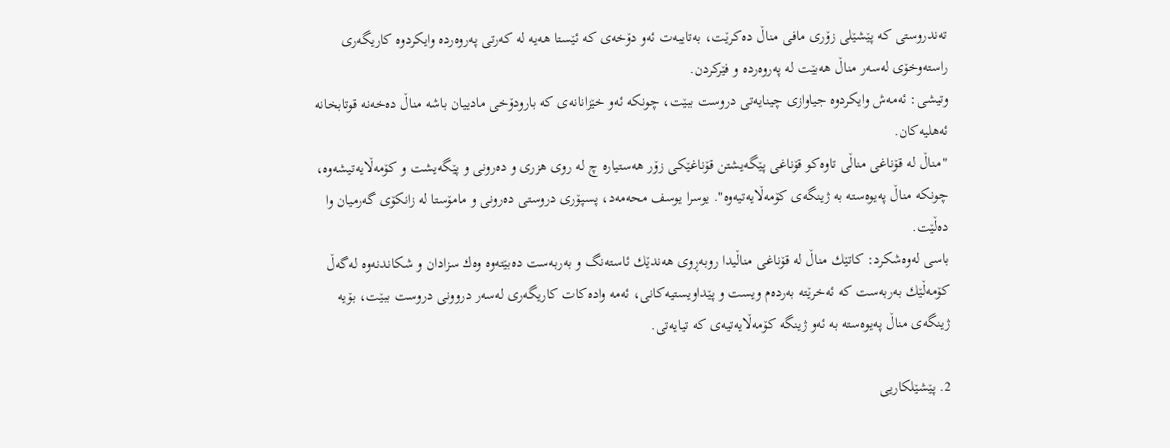ته‌ندروستى كه‌ پێشێلى زۆرى مافى مناڵ ده‌كرێت، به‌تایبه‌ت ئه‌و دۆخه‌ى كه‌ ئێستا هه‌یه‌ له‌ كه‌رتى په‌روه‌رده‌ وایكردوه‌ كاریگه‌رى راسته‌وخۆى له‌سه‌ر مناڵ هه‌بێت له‌ په‌روه‌رده‌ و فێركردن.
وتیشى: ئه‌مه‌ش وایكردوه‌ جیاوازى چینایه‌تى دروست ببێت، چونكه‌ ئه‌و خێزانانه‌ى كه‌ بارودۆخى مادییان باشه‌ مناڵ ده‌خه‌نه‌ قوتابخانه‌ ئه‌هلیه‌كان.
"مناڵ له‌ قۆناغى مناڵى تاوه‌كو قۆناغى پێگه‌یشتن قۆناغێكى زۆر هه‌ستیاره‌ چ له‌ روى هزرى و ده‌رونى و پێگه‌یشت و كۆمه‌ڵایه‌تیشه‌وه‌، چونكه‌ مناڵ په‌یوه‌سته‌ به‌ ژینگه‌ى كۆمه‌ڵایه‌تیه‌وه‌". یوسرا یوسف محه‌مه‌د، پسپۆرى دروستى ده‌رونى و مامۆستا له‌ زانكۆى گه‌رمیان وا ده‌ڵێت.
باسى له‌وه‌شكرد: كاتێك مناڵ له‌ قۆناغى مناڵیدا روبه‌ڕوى هه‌ندێك ئاسته‌نگ و به‌ربه‌ست ده‌بێته‌وه‌ وه‌ك سزادان و شكاندنه‌وه‌ له‌گه‌ڵ كۆمه‌ڵێك به‌ربه‌ست كه‌ ئه‌خرێته‌ به‌رده‌م ویست و پێداویستیه‌كانى، ئه‌مه‌ واده‌كات كاریگه‌رى له‌سه‌ر درو‌ونى دروست ببێت، بۆیه‌ ژینگه‌ى مناڵ په‌یوه‌سته‌ به‌ ئه‌و ژینگه‌ كۆمه‌ڵایه‌تیه‌ى كه‌ تیایه‌تى.

2. پێشێلكاریی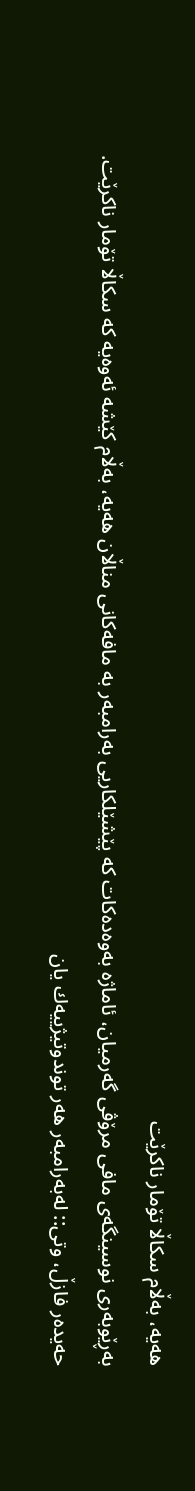هه‌یه‌، به‌ڵام سكاڵا تۆمار ناكرێت
به‌ڕێوبه‌رى نوسینگه‌ى مافی مرۆڤى گه‌رمیان، ئاماژه‌ به‌وه‌ده‌كات كه‌ پێشێلكاریی به‌رامبه‌ر به‌ مافه‌كانى مناڵان هه‌یه‌، به‌ڵام كێشه‌ ئه‌وه‌یه‌ كه‌ سكاڵا تۆمار ناكرێت.
حه‌یده‌ر فازڵ، وتى:: له‌به‌رامبه‌ر هه‌ر توندوتیژییه‌ك یان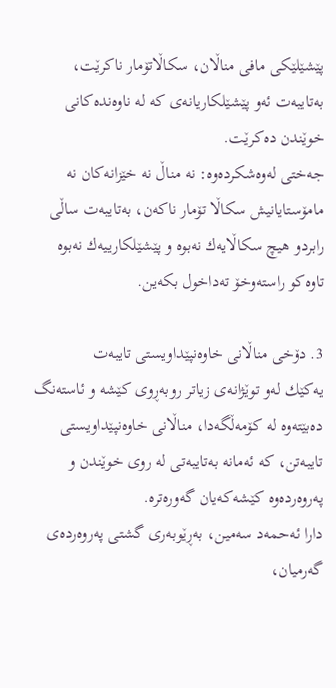پێشێلێكى مافى مناڵان، سكاڵاتۆمار ناكرێت، به‌تایبه‌ت ئه‌و پێشێلكاریانه‌ى كه‌ له‌ ناوه‌نده‌كانى خوێندن ده‌كرێت.
جه‌ختى له‌وه‌شكرده‌وه‌: نه‌ مناڵ نه‌ خێزانه‌كان نه‌ مامۆستایانیش سكاڵا تۆمار ناكه‌ن، به‌تایبه‌ت ساڵى رابردو هیچ سكاڵایه‌ك نه‌بوه‌ و پێشێلكارییه‌ك نه‌بوه‌ تاوه‌كو راسته‌وخۆ ته‌داخول بكه‌ین.

3. دۆخی مناڵانى خاوه‌نپێداویستی تایبه‌ت
یه‌كێك له‌و توێژانه‌ى زیاتر روبه‌ڕوى كێشه‌ و ئاسته‌نگ ده‌بێته‌وه‌ له‌ كۆمه‌ڵگه‌دا، مناڵانى خاوه‌نپێداویستی تایبه‌تن، كه‌ ئه‌مانه‌ به‌تایبه‌تى له‌ روى خوێندن و په‌روه‌رده‌وه‌ كێشه‌كه‌یان گه‌وره‌تره‌.
دارا ئه‌حمه‌د سه‌مین، به‌ڕێوبه‌رى گشتى په‌روه‌رده‌ى گه‌رمیان،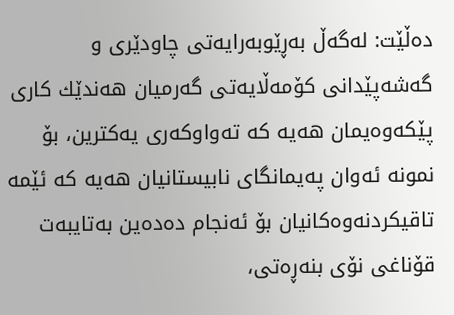ده‌ڵێت: له‌گه‌ڵ به‌ڕێوبه‌رایه‌تى چاودێرى و گه‌شه‌پێدانى كۆمه‌ڵایه‌تى گه‌رمیان هه‌ندێك كارى پێكه‌وه‌یمان هه‌یه‌ كه‌ ته‌واوكه‌رى یه‌كترین، بۆ نمونه‌ ئه‌وان په‌یمانگاى نابیستانیان هه‌یه‌ كه‌ ئێمه‌ تاقیكردنه‌وه‌كانیان بۆ ئه‌نجام ده‌ده‌ین به‌تایبه‌ت قۆناغى نۆى بنه‌ڕه‌تى،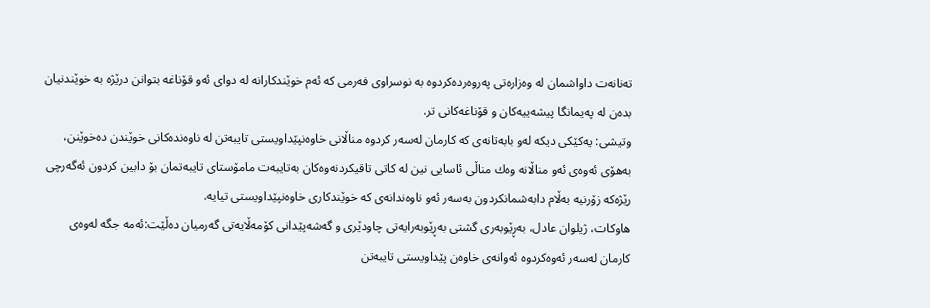ته‌نانه‌ت داواشمان له‌ وه‌زاره‌تى په‌روه‌رده‌كردوه‌ به‌ نوسراوى فه‌رمى كه‌ ئه‌م خوێندكارانه‌ له‌ دواى ئه‌و قۆناغه‌ بتوانن درێژه‌ به‌ خوێندنیان بده‌ن له‌ په‌یمانگا پیشه‌ییه‌كان و قۆناغه‌كانى تر.
وتیشى: یه‌كێكى دیكه‌ له‌و بابه‌تانه‌ى كه‌ كارمان له‌سه‌ر كردوه‌ مناڵانى خاوه‌نپێداویستى تایبه‌تن له‌ ناوه‌نده‌كانى خوێندن ده‌خوێنن، به‌هۆى ئه‌وه‌ى ئه‌و مناڵانه‌ وه‌ك مناڵى ئاسایی نین له‌ كاتى تاقیكردنه‌وه‌كان به‌تایبه‌ت مامۆستای تایبه‌تمان بۆ دابین كردون ئه‌گه‌رچى رێژه‌كه‌ زۆرنیه‌ به‌ڵام دابه‌شمانكردون به‌سه‌ر ئه‌و ناوه‌ندانه‌ى كه‌ خوێندكارى خاوه‌نپێداویستى تیایه‌.
هاوكات، ژیلوان عادل، به‌ڕێوبه‌رى گشتى به‌ڕێوبه‌رایه‌تى چاودێرى و گه‌شه‌پێدانى كۆمه‌ڵایه‌تى گه‌رمیان ده‌ڵێت:ئه‌مه‌ جگه‌ له‌وه‌ى كارمان له‌سه‌ر ئه‌وه‌كردوه‌ ئه‌وانه‌ى خاوه‌ن پێداویستى تایبه‌تن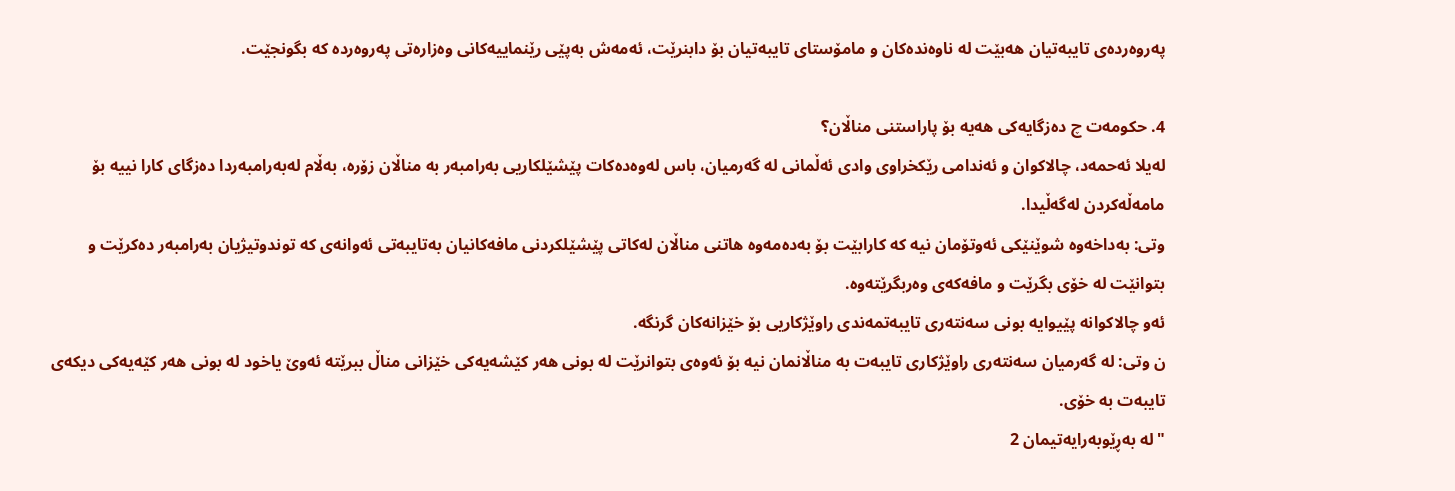په‌روه‌رده‌ى تایبه‌تیان هه‌بێت له‌ ناوه‌نده‌كان و مامۆستای تایبه‌تیان بۆ دابنرێت، ئه‌مه‌ش به‌پێى رێنماییه‌كانى وه‌زاره‌تى په‌روه‌رده‌ كه‌ بگونجێت.

4. حكومه‌ت چ ده‌زگایه‌كى هه‌یه‌ بۆ پاراستنى مناڵان؟
له‌یلا ئه‌حمه‌د، چالاكوان و ئه‌ندامى رێكخراوى وادى ئه‌ڵمانى له‌ گه‌رمیان، باس له‌وه‌ده‌كات پێشێلكاریی به‌رامبه‌ر به‌ مناڵان زۆره‌، به‌ڵام له‌به‌رامبه‌ردا ده‌زگای كارا نییه‌ بۆ مامه‌ڵه‌كردن له‌گه‌ڵیدا.
وتى: به‌داخه‌وه‌ شوێنێكى ئه‌وتۆمان نیه‌ كه‌ كارابێت بۆ به‌ده‌مه‌وه‌ هاتنى مناڵان له‌كاتى پێشێلكردنى مافه‌كانیان به‌تایبه‌تى ئه‌وانه‌ى كه‌ توندوتیژیان به‌رامبه‌ر ده‌كرێت و بتوانێت له‌ خۆى بگرێت و مافه‌كه‌ى وه‌ربگرێته‌وه‌.
ئه‌و چالاكوانه‌ پێیوایه‌ بونى سه‌نته‌رى تایبه‌تمه‌ندى راوێژكاریی بۆ خێزانه‌كان گرنگه‌.
ن وتى: له‌ گه‌رمیان سه‌نته‌رى راوێژكارى تایبه‌ت به‌ مناڵانمان نیه‌ بۆ ئه‌وه‌ى بتوانرێت له‌ بونى هه‌ر كێشه‌یه‌كى خێزانى مناڵ ببرێته‌ ئه‌وێ یاخود له‌ بونى هه‌ر كێه‌یه‌كى دیكه‌ى تایبه‌ت به‌ خۆى.
"له‌ به‌ڕێوبه‌رایه‌تیمان 2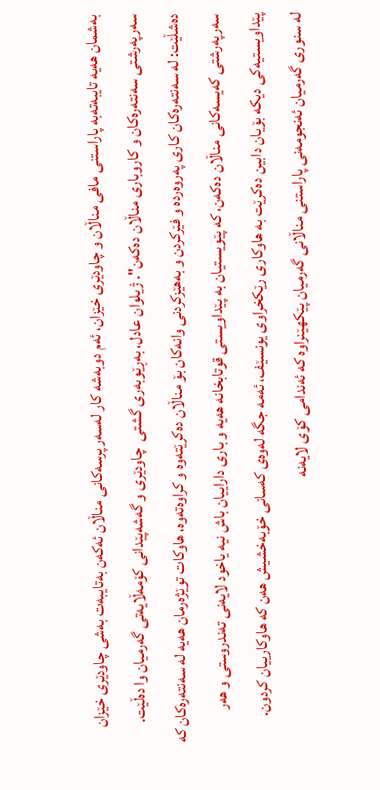به‌شمان هه‌یه‌ تایبه‌ته‌به‌ پاراستنى مافى مناڵان و چاودێرى خێزان، ئه‌م دوبه‌شه‌ كار له‌سه‌ر پرسه‌كانى مناڵان ئه‌كه‌ن به‌تایبه‌ت به‌شى چاودێرى خێزان سه‌رپه‌ر‌شتى سه‌نته‌ره‌كان و كاروبارى مناڵان ده‌كه‌ن". ژیلوان عادل، به‌ڕێوبه‌رى گشتى  چاودێرى و گه‌شه‌پێدانى كۆمه‌ڵایه‌تى گه‌رمیان وا ده‌ڵێت.
ده‌شڵێت: له‌ سه‌نته‌ره‌كان كارى په‌روه‌رده‌ و فێركردن و به‌هێزكردنى وانه‌كان بۆ مناڵان ده‌كرێته‌وه‌ و كراوه‌ته‌وه‌، هاوكات توێژه‌رمان هه‌یه‌ له‌ سه‌نته‌ره‌كان كه‌ سه‌رپه‌رشتى كه‌یسه‌كانى مناڵان ده‌كه‌ن، كه‌ پێویستیان به‌ پێداویستى قوتابخانه‌ هه‌یه‌ و بارى داراییان باش نیه‌ یاخود لایه‌نى ته‌ندروستى و هه‌ر پێداویستیه‌كى دیكه‌ بۆیان دابین ده‌كرێت به‌ هاوكارى رێكخراوى یونسێف، ئه‌مه‌ جگه‌ له‌وه‌ى كه‌سانى خۆبه‌خشیش هه‌ن كه‌ هاوكارییان كردون.
له‌ سنورى گه‌رمیان ئه‌نجومه‌نى پاراستنى مناڵانى گه‌رمیان پێكهێنراوه‌ كه‌ ئه‌ندامى كۆى لایه‌نه‌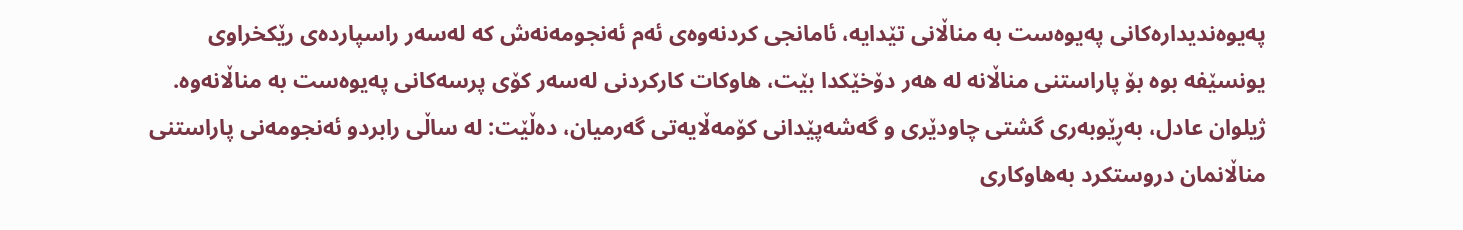په‌یوه‌ندیداره‌كانى په‌یوه‌ست به‌ مناڵانى تێدایه‌، ئامانجى كردنه‌وه‌ى ئه‌م ئه‌نجومه‌نه‌ش كه‌ له‌سه‌ر راسپارده‌ى رێكخراوى یونسێفه‌ بوه‌ بۆ پاراستنى مناڵانه‌ له‌ هه‌ر دۆخێكدا بێت، هاوكات كاركردنى له‌سه‌ر كۆى پرسه‌كانى په‌یوه‌ست به‌ مناڵانه‌وه‌.
ژیلوان عادل، به‌ڕێوبه‌رى گشتى چاودێرى و گه‌شه‌پێدانى كۆمه‌ڵایه‌تى گه‌رمیان، ده‌ڵێت: له‌ ساڵى رابردو ئه‌نجومه‌نى پاراستنى مناڵانمان دروستكرد به‌هاوكارى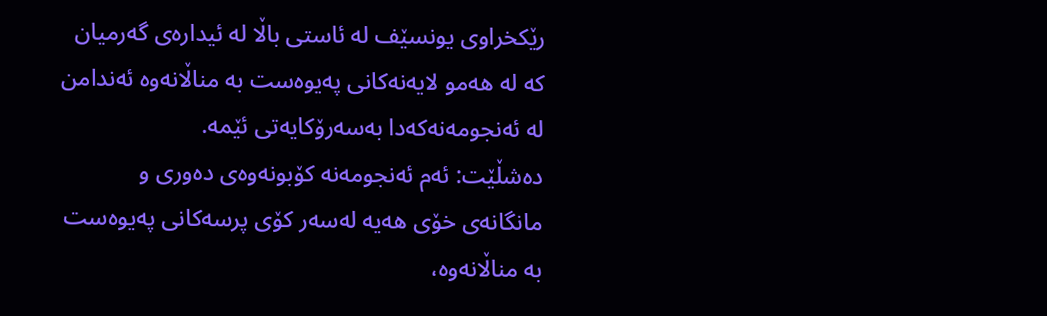رێكخراوى یونسێف له‌ ئاستى باڵا له‌ ئیداره‌ى گه‌رمیان كه‌ له‌ هه‌مو لایه‌نه‌كانى په‌یوه‌ست به‌ مناڵانه‌وه‌ ئه‌ندامن له‌ ئه‌نجومه‌نه‌كه‌دا به‌سه‌رۆكایه‌تى ئێمه‌.
ده‌شڵێت: ئه‌م ئه‌نجومه‌نه‌ كۆبونه‌وه‌ى ده‌ورى و مانگانه‌ى خۆى هه‌یه‌ له‌سه‌ر كۆى پرسه‌كانى په‌یوه‌ست به‌ مناڵانه‌وه‌،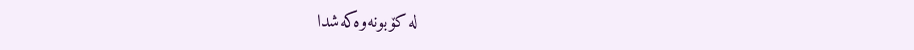له‌ كۆبونه‌وه‌كه‌شدا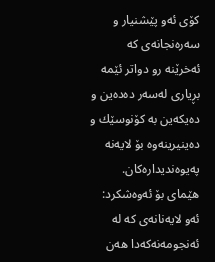كۆى ئه‌و پێشنیار و سه‌ره‌نجانه‌ى كه‌ ئه‌خرێنه‌ رو دواتر ئێمه‌ بڕیارى له‌سه‌ر ده‌ده‌ین و ده‌یكه‌ین به‌ كۆنوسێك و ده‌ینیرینه‌وه‌ بۆ لایه‌نه‌ په‌یوه‌ندیداره‌كان.
هێماى بۆ ئه‌وه‌شكرد: ئه‌و لایه‌نانه‌ى كه‌ له‌ ئه‌نجومه‌نه‌كه‌دا هه‌ن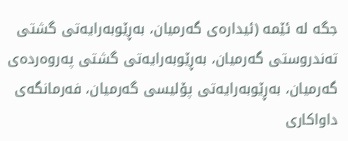جگه‌ له‌ ئێمه‌ (ئیداره‌ى گه‌رمیان، به‌ڕێوبه‌رایه‌تى گشتى ته‌ندروستى گه‌رمیان، به‌ڕێوبه‌رایه‌تى گشتى په‌روه‌رده‌ى گه‌رمیان، به‌ڕێوبه‌رایه‌تى پۆلیسى گه‌رمیان، فه‌رمانگه‌ى داواكارى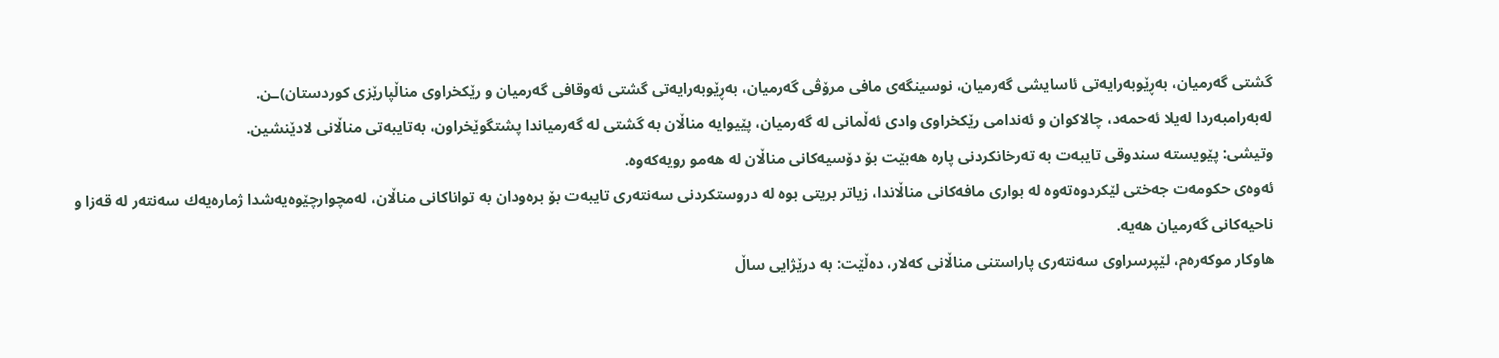گشتى گه‌رمیان، به‌ڕێوبه‌رایه‌تى ئاسایشى گه‌رمیان، نوسینگه‌ى مافى مرۆڤى گه‌رمیان، به‌ڕێوبه‌رایه‌تى گشتى ئه‌وقافى گه‌رمیان و رێكخراوى مناڵپارێزى كوردستان)ـن.
له‌به‌رامبه‌ردا له‌یلا ئه‌حمه‌د، چالاكوان و ئه‌ندامى رێكخراوى وادى ئه‌ڵمانى له‌ گه‌رمیان، پێیوایه‌ مناڵان به‌ گشتى له‌ گه‌رمیاندا پشتگوێخراون، به‌تایبه‌تى مناڵانى لادێنشین.
وتیشى: پێویسته‌ سندوقى تایبه‌ت به‌ ته‌رخانكردنى پاره‌ هه‌بێت بۆ دۆسیه‌كانى مناڵان له‌ هه‌مو رویه‌كه‌وه‌.
ئه‌وه‌ى حكومه‌ت جه‌ختی لێكردوه‌ته‌وه‌ له‌ بوارى مافه‌كانى مناڵاندا، زیاتر بریتی بوه‌ له‌ دروستكردنى سه‌نته‌رى تایبه‌ت بۆ بره‌ودان به‌ تواناكانى مناڵان، له‌مچوارچێوه‌یه‌شدا ژماره‌یه‌ك سه‌نته‌ر له‌ قه‌زا و ناحیه‌كانى گه‌رمیان هه‌یه‌.
هاوكار موكه‌ره‌م، لێپرسراوى سه‌نته‌رى پاراستنى مناڵانى كه‌لار، ده‌ڵێت: به‌ درێژایی ساڵ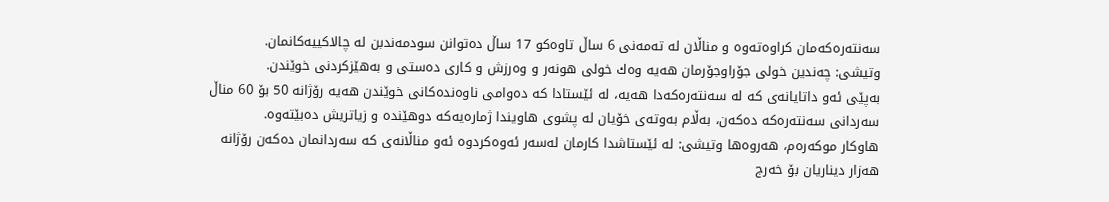سه‌نته‌ره‌كه‌مان كراوه‌ته‌وه‌ و مناڵان له‌ ته‌مه‌نى 6 ساڵ تاوه‌كو 17 ساڵ ده‌توانن سودمه‌ندبن له‌ چالاكییه‌كانمان.
وتیشی: چه‌ندین خولى جۆراوجۆرمان هه‌یه‌ وه‌ك خولى هونه‌ر و وه‌رزش و كارى ده‌ستی و به‌هێزكردنى خوێندن.
به‌پێى ئه‌و داتایانه‌ى كه‌ له‌ سه‌نته‌ره‌كه‌دا هه‌یه‌، له‌ ئێستادا كه‌ ده‌وامى ناوه‌نده‌كانى خوێندن هه‌یه‌ رۆژانه‌ 50 بۆ 60 مناڵ سه‌ردانى سه‌نته‌ره‌كه‌ ده‌كه‌ن، به‌ڵام به‌وته‌ى خۆیان له‌ پشوى هاویندا ژماره‌یه‌كه‌ دوهێنده‌ و زیاتریش ده‌بێته‌وه‌.
هاوكار موكه‌ره‌م، هه‌روه‌ها وتیشى: له‌ ئێستاشدا كارمان له‌سه‌ر ئه‌وه‌كردوه‌ ئه‌و مناڵانه‌ى كه‌ سه‌ردانمان ده‌كه‌ن رۆژانه‌ هه‌زار دیناریان بۆ خه‌رج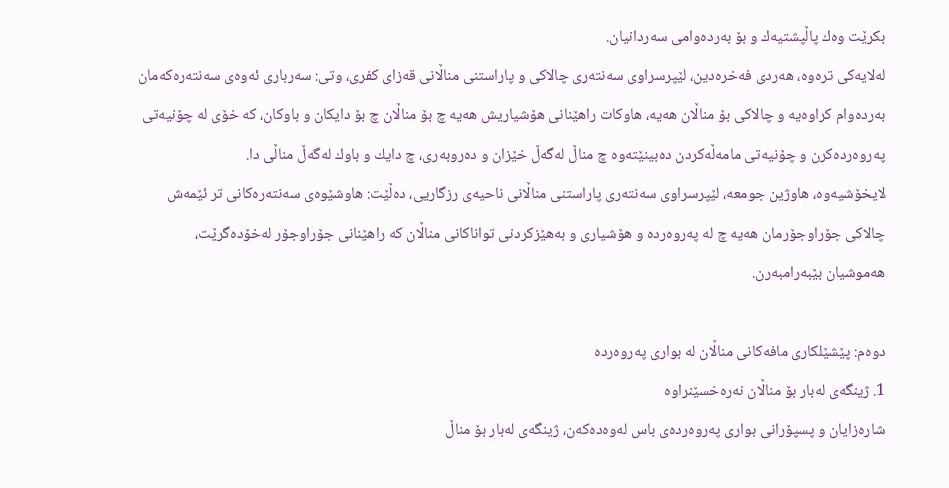بكرێت وه‌ك پاڵپشتیه‌ك و بۆ به‌رده‌وا‌مى سه‌ردانیان.
له‌لایه‌كى تره‌وه‌، هه‌ردى فه‌خره‌دین، لێپرسراوى سه‌نته‌رى چالاكى و پاراستنى مناڵانى قه‌زاى كفرى، وتى: سه‌رباری ئه‌وه‌ى سه‌نته‌ره‌كه‌مان به‌رده‌وام كراوه‌یه‌ و چالاكی بۆ مناڵان هه‌یه‌، هاوكات راهێنانى هۆشیاریش هه‌یه‌ چ بۆ مناڵان چ بۆ دایكان و باوكان، كه‌ خۆى له‌ چۆنیه‌تى په‌روه‌رده‌كرن و چۆنیه‌تى مامه‌ڵه‌كردن ده‌بینێته‌وه‌ چ مناڵ له‌گه‌ڵ خێزان و ده‌روبه‌رى، چ دایك و باوك له‌گه‌ڵ مناڵی دا.
لایخۆشیه‌وه‌، هاوژین جومعه‌، لێپرسراوى سه‌نته‌رى پاراستنى مناڵانى ناحیه‌ى رزگاریى، ده‌ڵێت: هاوشێوه‌ى سه‌نته‌ره‌كانى تر ئێمه‌ش چالاكى جۆراوجۆرمان هه‌یه‌ چ له‌ په‌روه‌رده‌ و هۆشیارى و به‌هێزكردنى تواناكانى مناڵان كه‌ راهێنانى جۆراوجۆر له‌خۆده‌گرێت، هه‌موشیان بێبه‌رامبه‌رن‌.

دوه‌م: پێشێلكاری مافه‌كانى مناڵان له‌ بوارى په‌روه‌رده‌
1. ژینگه‌ى له‌بار بۆ مناڵان نه‌ره‌خسێنراوه‌
شاره‌زایان و پسپۆرانى بوارى په‌روه‌رده‌ى باس له‌وه‌ده‌كه‌ن، ژینگه‌ى له‌بار بۆ مناڵ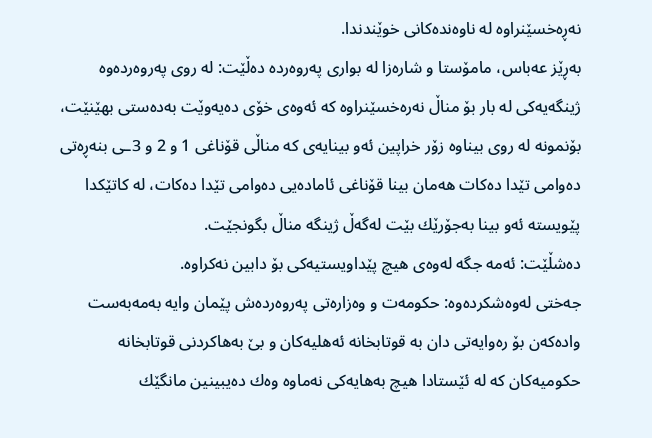نه‌ڕه‌خسێنراوه‌ له‌ ناوه‌نده‌كانى خوێندندا.
به‌ڕێز عه‌باس، مامۆستا و شاره‌زا له‌ بوارى په‌روه‌رده‌ ده‌ڵێت: له‌ روى په‌روه‌رده‌وه‌ ژینگه‌یه‌كى له‌ بار بۆ مناڵ نه‌ره‌خسێنراوه‌ كه‌ ئه‌وه‌ى خۆى ده‌یه‌وێت به‌ده‌ستى بهێنێت، بۆنمونه‌ له‌ روى بیناوه‌ زۆر خراپین ئه‌و بینایه‌ى كه‌ مناڵى قۆناغى 1 و 2 و 3ـى بنه‌ڕه‌تى ده‌وامى تێدا ده‌كات هه‌مان بینا قۆناغى ئاماده‌یی ده‌وامى تێدا ده‌كات، له‌ كاتێكدا پێویسته‌ ئه‌و بینا به‌جۆرێك بێت له‌گه‌ڵ ژینگه‌ مناڵ بگونجێت.
ده‌شڵێت: ئه‌مه‌ جگه‌ له‌وه‌ى هیچ پێداویستیه‌كى بۆ دابین نه‌كراوه‌.
جه‌ختى له‌وه‌شكرده‌وه‌: حكومه‌ت و وه‌زاره‌تى په‌روه‌رده‌ش پێمان وایه‌ به‌مه‌به‌ست واده‌كه‌ن بۆ ره‌وایه‌تى دان به‌ قوتابخانه‌ ئه‌هلیه‌كان و بێ به‌هاكردنى قوتابخانه‌ حكومیه‌كان كه‌ له‌ ئێستادا هیچ به‌هایه‌كى نه‌ماوه‌ وه‌ك ده‌یبینین مانگێك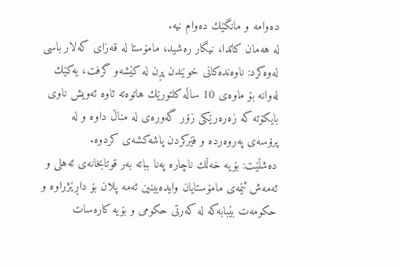ده‌وامه‌ و مانگێك ده‌وام نیه‌.
له‌ هه‌مان كاتدا، نیگار ره‌شید، مامۆستا له‌ قه‌زاى كه‌لار باسى له‌وه‌كرد: ناوه‌نده‌كانى خوێندن پڕن له‌ كێشه‌و گرفت، یه‌كێك له‌وانه‌ بۆ ماوه‌ى 10 ساڵه‌ كلتورێك هاتوه‌ته‌ ئاوه‌ ئه‌ویش ناوى بایكۆته‌ كه‌ زه‌ره‌رێكى زۆر گه‌وره‌ى له‌ مناڵ داوه‌ و له‌ پرۆسه‌ى په‌روه‌رده‌ و فێركردن پاشه‌كشه‌ى كردوه‌.
ده‌شڵێت: بۆیه‌ خه‌ڵك ناچاره‌ په‌نا بباته‌ به‌ر قوتابخانه‌ى ئه‌هلى و ئه‌مه‌ش ئێمه‌ى مامۆستایان وایده‌بینین ئه‌مه‌ پلان بۆ داڕێژراوه‌ و حكومه‌ت بێبابه‌كه‌ له‌ كه‌رتى حكومى و بۆیه‌ كاره‌سات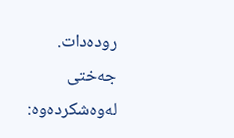روده‌دات.
جه‌ختى له‌وه‌شكرده‌وه‌: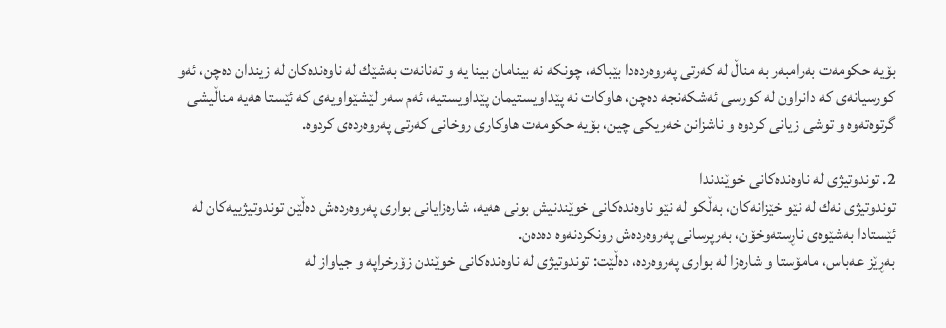بۆیه‌ حكومه‌ت به‌رامبه‌ر به‌ مناڵ له‌ كه‌رتى په‌روه‌رده‌دا بێباكه‌، چونكه‌ نه‌ بینامان بینا یه‌ و ته‌نانه‌ت به‌شێك له‌ ناوه‌نده‌كان له‌ زیندان ده‌چن، ئه‌و كورسیانه‌ى كه‌ دانراون له‌ كورسى ئه‌شكه‌نجه‌ ده‌چن، هاوكات نه‌ پێداویستیمان پێداویستیه‌، ئه‌م سه‌ر لێشێواویه‌ى كه‌ ئێستا هه‌یه‌ مناڵیشى گرتوه‌ته‌وه‌ و توشى زیانى كردوه‌ و ناشزانن خه‌ریكى چین، بۆیه‌ حكومه‌ت هاوكارى روخانى كه‌رتى په‌روه‌رده‌ى كردوه‌.

2. توندوتیژى له‌ ناوه‌نده‌كانى خوێندندا
توندوتیژى نه‌ك له‌ نێو خێزانه‌كان، به‌ڵكو له‌ نێو ناوه‌نده‌كانى خوێندنیش بونى هه‌یه‌، شاره‌زایانی بوارى په‌روه‌رده‌ش ده‌ڵێن توندوتیژییه‌كان له‌ ئێستادا به‌شێوه‌ى ناڕسته‌وخۆن، به‌رپرسانى په‌روه‌رده‌ش رونكردنه‌وه‌ ده‌ده‌ن.
به‌ڕێز عه‌باس، مامۆستا و شاره‌زا له‌ بوارى په‌روه‌رده،‌ ده‌ڵێت: توندوتیژى له‌ ناوه‌نده‌كانى خوێندن زۆرخراپه‌ و جیاواز له‌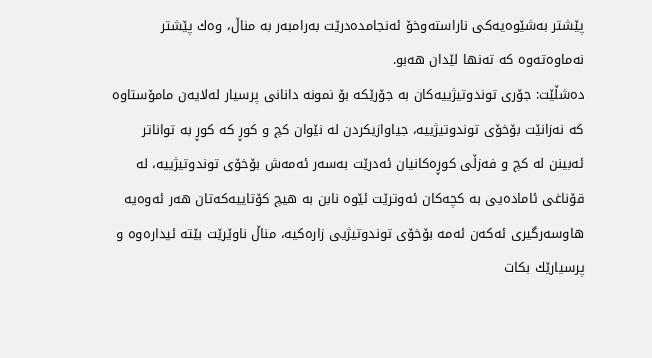پێشتر به‌شێوه‌یه‌كى ناراسته‌وخۆ ئه‌نجامده‌درێت به‌رامبه‌ر به‌ مناڵ، وه‌ك پێشتر نه‌ماوه‌ته‌وه‌ كه‌ ته‌نها لێدان هه‌بو.
ده‌شڵێت: جۆرى توندوتیژییه‌كان به‌ جۆرێكه‌ بۆ نمونه‌ دانانى پرسیار له‌لایه‌ن مامۆستاوه‌ كه‌ نه‌زانێت بۆخۆى توندوتیژییه‌، جیاوازیكردن له‌ نێوان كچ و كوڕ كه‌ كوڕ به‌ تواناتر ئه‌بینن له‌ كچ و فه‌زڵى كوڕه‌كانیان ئه‌درێت به‌سه‌ر ئه‌مه‌ش بۆخۆى توندوتیژییه‌، له‌ قۆناغى ئاماده‌یی به‌ كچه‌كان ئه‌وترێت ئێوه‌ نابن به‌ هیچ كۆتاییه‌كه‌تان هه‌ر ئه‌وه‌یه‌ هاوسه‌رگیرى ئه‌كه‌ن ئه‌مه‌ بۆخۆى توندوتیژیی زاره‌كیه‌، مناڵ ناوێرێت بێته‌ ئیداره‌وه‌ و پرسیارێك بكات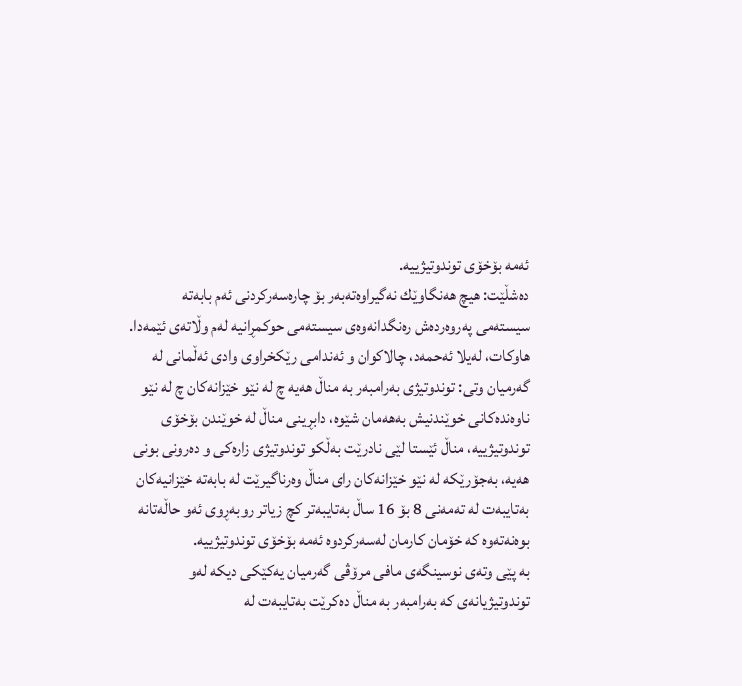ئه‌مه‌ بۆخۆى توندوتیژییه‌.
ده‌شڵێت: هیچ هه‌نگاوێك نه‌گیراوه‌ته‌به‌ر بۆ چاره‌سه‌ركردنى ئه‌م بابه‌ته‌ سیسته‌مى په‌روه‌رده‌ش ره‌نگدانه‌وه‌ى سیسته‌مى حوكمڕانیه‌ له‌م وڵاته‌ى ئێمه‌دا.
هاوكات، له‌یلا ئه‌حمه‌د، چالاكوان و ئه‌ندامى رێكخراوى وادى ئه‌ڵمانى له‌ گه‌رمیان وتى: توندوتیژى به‌رامبه‌ر به‌ مناڵ هه‌یه‌ چ له‌ نێو خێزانه‌كان چ له‌ نێو ناوه‌نده‌كانى خوێندنیش به‌هه‌مان شێوه‌، دابڕینى مناڵ له‌ خوێندن بۆخۆى توندوتیژییه‌، مناڵ ئێستا لێى نادرێت به‌ڵكو توندوتیژى زاره‌كى و ده‌رونى بونى هه‌یه‌، به‌جۆرێكه‌ له‌ نێو خێزانه‌كان راى مناڵ وه‌رناگیرێت له‌ بابه‌ته‌ خێزانیه‌كان به‌تایبه‌ت له‌ ته‌مه‌نى 8 بۆ 16 ساڵ به‌تایبه‌تر كچ زیاتر روبه‌ڕوى ئه‌و حاڵه‌تانه‌ بوه‌نه‌ته‌وه‌ كه‌ خۆمان كارمان له‌سه‌ركردوه‌ ئه‌مه‌ بۆخۆى توندوتیژییه‌.
به‌ پێى وته‌ى نوسینگه‌ى مافى مرۆڤى گه‌رمیان یه‌كێكى دیكه‌ له‌و توندوتیژیانه‌ى كه‌ به‌رامبه‌ر به‌ مناڵ ده‌كرێت به‌تایبه‌ت له‌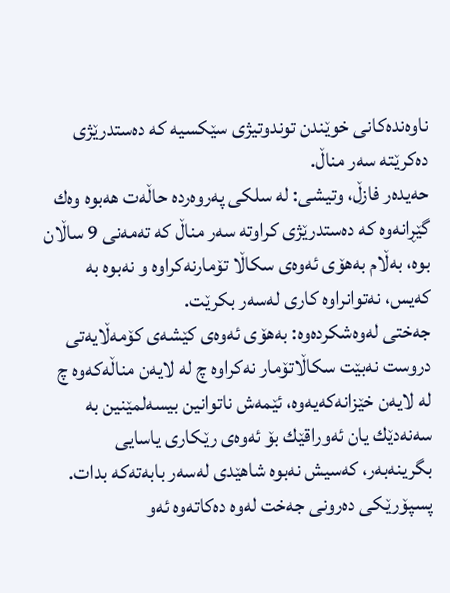ناوه‌نده‌كانى خوێندن توندوتیژى سێكسیه‌ كه‌ ده‌ستدرێژى ده‌كرێته‌ سه‌ر مناڵ.
حه‌یده‌ر فازڵ، وتیشى: له‌ سلكى په‌روه‌رده‌ حاڵه‌ت هه‌بوه‌ وه‌ك گێڕانه‌وه‌ كه‌ ده‌ستدرێژى كراوته‌ سه‌ر مناڵ كه‌ ته‌مه‌نى 9 ساڵان بوه‌، به‌ڵام به‌هۆى ئه‌وه‌ى سكاڵا تۆمارنه‌كراوه‌ و نه‌بوه‌ به‌ كه‌یس، نه‌توانراوه‌ كارى له‌سه‌ر بكرێت.
جه‌ختى له‌وه‌شكرده‌وه‌: به‌هۆى ئه‌وه‌ى كێشه‌ى كۆمه‌ڵایه‌تى دروست نه‌بێت سكاڵاتۆمار نه‌كراوه‌ چ له‌ لایه‌ن مناڵه‌كه‌وه‌ چ له‌ لایه‌ن خێزانه‌كه‌یه‌وه‌، ئێمه‌ش ناتوانین بیسه‌لمێنین به‌ سه‌نه‌دێك یان ئه‌وراقێك بۆ ئه‌وه‌ى رێكارى یاسایی بگرینه‌به‌ر، كه‌سیش نه‌بوه‌ شاهێدى له‌سه‌ر بابه‌ته‌كه‌ بدات.
پسپۆرێكى ده‌رونى جه‌خت له‌وه‌ ده‌كاته‌وه‌ ئه‌و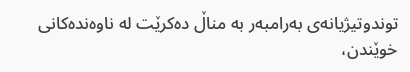توندوتیژیانه‌ى به‌رامبه‌ر به‌ مناڵ ده‌كرێت له‌ ناوه‌نده‌كانى خوێندن،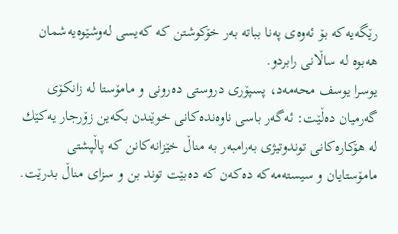رێگه‌یه‌كه‌ بۆ ئه‌وه‌ى په‌نا بباته‌ به‌ر خۆكوشتن كه‌ كه‌یسى له‌وشێوه‌یه‌شمان هه‌بوه‌ له‌ ساڵانى رابردو.
یوسرا یوسف محه‌مه‌د، پسپۆرى دروستى ده‌رونى و مامۆستا له‌ زانكۆى گه‌رمیان ده‌ڵێت: ئه‌گه‌ر باسى ناوه‌نده‌كانى خوێندن بكه‌ین زۆرجار یه‌كێك له‌ هۆكاره‌كانى توندوتیژى به‌رامبه‌ر به‌ مناڵ خێزانه‌كانن كه‌ پاڵپشتى مامۆستایان و سیسته‌مه‌كه‌ ده‌كه‌ن كه‌ ده‌بێت توند بن و سزاى مناڵ بدرێت.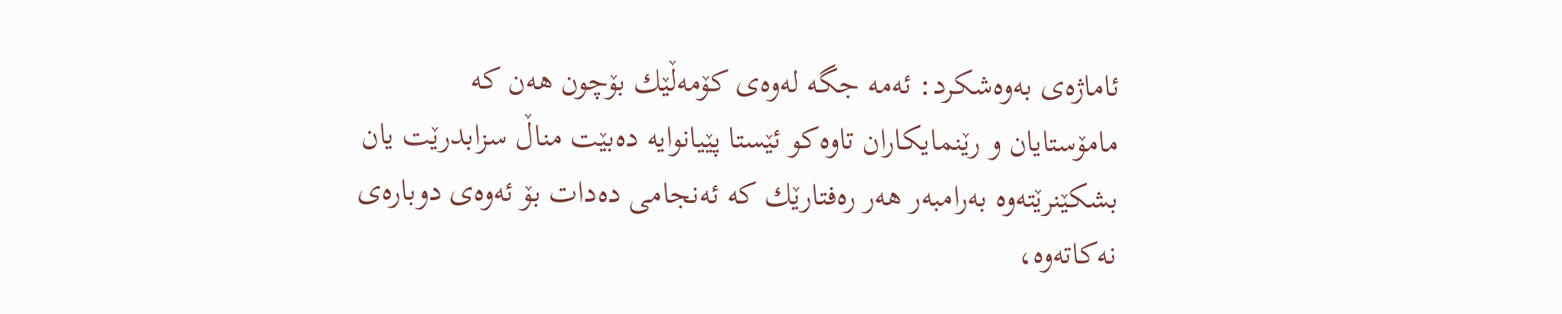ئاماژه‌ى به‌وه‌شكرد: ئه‌مه‌ جگه‌ له‌وه‌ى كۆمه‌ڵێك بۆچون هه‌ن كه‌ مامۆستایان و رێنمایكاران تاوه‌كو ئێستا پێیانوایه‌ ده‌بێت مناڵ سزابدرێت یان بشكێنرێته‌وه‌ به‌رامبه‌ر هه‌ر ره‌فتارێك كه‌ ئه‌نجامى ده‌دات بۆ ئه‌وه‌ى دوباره‌ى نه‌كاته‌وه‌،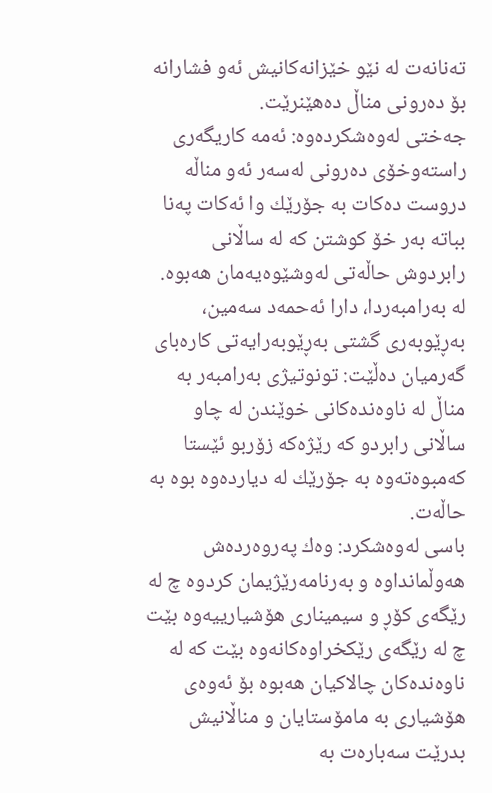ته‌نانه‌ت له‌ نێو خێزانه‌كانیش ئه‌و فشارانه‌ بۆ ده‌رونى مناڵ ده‌هێنرێت.
جه‌ختى له‌وه‌شكرده‌وه‌: ئه‌مه‌ كاریگه‌رى راسته‌وخۆى ده‌رونى له‌سه‌ر ئه‌و مناڵه‌ دروست ده‌كات به‌ جۆرێك وا ئه‌كات په‌نا بباته‌ به‌ر خۆ كوشتن كه‌ له‌ ساڵانى رابردوش حاڵه‌تى له‌وشێوه‌یه‌مان هه‌بوه‌.
له‌ به‌رامبه‌ردا، دارا ئه‌حمه‌د سه‌مین، به‌ڕێوبه‌رى گشتى به‌ڕێوبه‌رایه‌تى كاره‌باى گه‌رمیان ده‌ڵێت: تونوتیژى به‌رامبه‌ر به‌ مناڵ له‌ ناوه‌نده‌كانى خوێندن له‌ چاو ساڵانى رابردو كه‌ رێژه‌كه‌ زۆربو ئێستا كه‌مبوه‌ته‌وه‌ به‌ جۆرێك له‌ دیارده‌وه‌ بوه‌ به‌ حاڵه‌ت.
باسى له‌وه‌شكرد: وه‌ك په‌روه‌رده‌ش هه‌وڵمانداوه‌ و به‌رنامه‌رێژیمان كردوه‌ چ له‌ رێگه‌ى كۆڕ و سیمینارى هۆشیارییه‌وه‌ بێت چ له‌ رێگه‌ى رێكخراوه‌كانه‌وه‌ بێت كه‌ له‌ ناوه‌نده‌كان چالاكیان هه‌بوه‌ بۆ ئه‌وه‌ى هۆشیارى به‌ مامۆستایان و مناڵانیش بدرێت سه‌باره‌ت به‌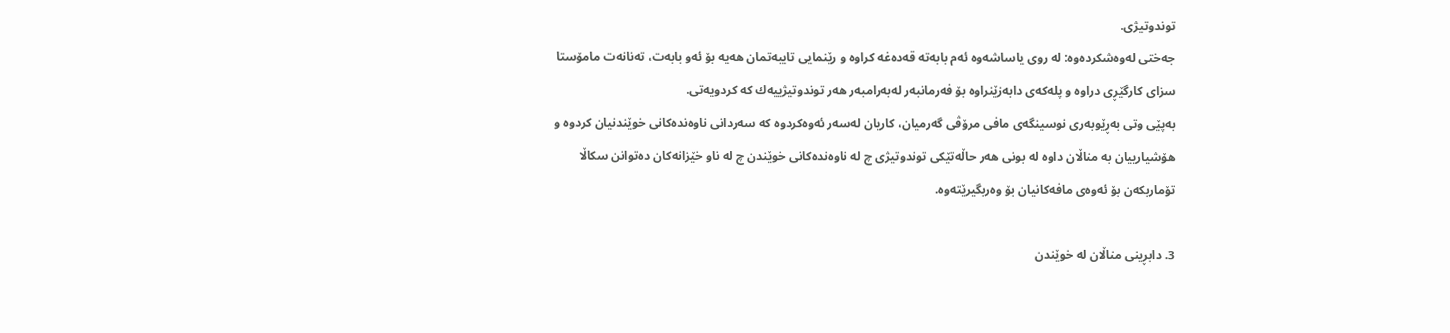توندوتیژى.
جه‌ختى له‌وه‌شكرده‌وه‌: له‌ روى یاساشه‌وه‌ ئه‌م بابه‌ته‌ قه‌ده‌غه‌ كراوه‌ و رێنمایى تایبه‌تمان هه‌یه‌ بۆ ئه‌و بابه‌ت، ته‌نانه‌ت مامۆستا سزاى كارگێڕى دراوه‌ و پله‌كه‌ى دابه‌زێنراوه‌ بۆ فه‌رمانبه‌ر له‌به‌رامبه‌ر هه‌ر توندوتیژییه‌ك كه‌ كردویه‌تى.
به‌پێى وتى به‌ڕێوبه‌رى نوسینگه‌ى مافى مرۆڤى گه‌رمیان، كاریان له‌سه‌ر ئه‌وه‌كردوه‌ كه‌ سه‌ردانى ناوه‌نده‌كانى خوێندنیان كردوه‌ و هۆشیارییان به‌ مناڵان داوه‌ له‌ بونى هه‌ر حاڵه‌تێكى توندوتیژى چ له‌ ناوه‌نده‌كانى خوێندن چ له‌ ناو خێزانه‌كان ده‌توانن سكاڵا تۆماربكه‌ن بۆ ئه‌وه‌ى مافه‌كانیان بۆ وه‌ربگیرێته‌وه‌.

3. دابڕینی مناڵان له‌ خوێندن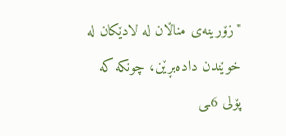"زۆرینه‌ى مناڵان له‌ لادێكان له‌ خوێندن داده‌بڕێن، چونكه‌ كه‌ پۆلی 6ـى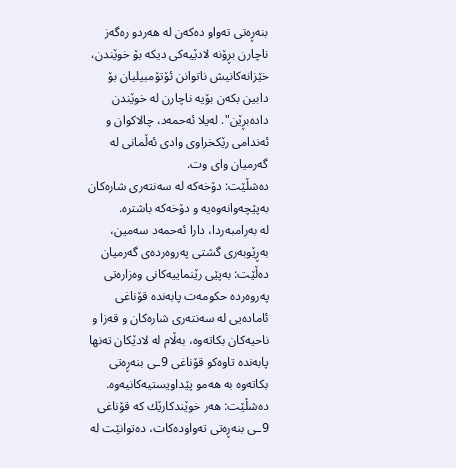بنه‌ڕه‌تى ته‌واو ده‌كه‌ن له‌ هه‌ردو ره‌گه‌ز ناچارن بڕۆنه‌ لادێیه‌كى دیكه‌ بۆ خوێندن، خێزانه‌كانیش ناتوانن ئۆتۆمبیلیان بۆ دابین بكه‌ن بۆیه‌ ناچارن له‌ خوێندن داده‌بڕێن". له‌یلا ئه‌حمه‌د، چالاكوان و ئه‌ندامى رێكخراوى وادى ئه‌ڵمانى له‌ گه‌رمیان واى وت.
ده‌شڵێت: دۆخه‌كه‌ له‌ سه‌نته‌رى شاره‌كان به‌پێچه‌وانه‌وه‌یه‌ و دۆخه‌كه‌ باشتره‌.
له‌ به‌رامبه‌ردا، دارا ئه‌حمه‌د سه‌مین، به‌ڕێوبه‌رى گشتى په‌روه‌رده‌ى گه‌رمیان ده‌ڵێت: به‌پێى رێنماییه‌كانى وه‌زاره‌تى په‌روه‌رده‌ حكومه‌ت پابه‌نده‌ قۆناغى ئاماده‌یی له‌ سه‌نته‌رى شاره‌كان و قه‌زا و ناحیه‌كان بكاته‌وه‌، به‌ڵام له‌ لادێكان ته‌نها پابه‌نده‌ تاوه‌كو قۆناغى 9ـى بنه‌ڕه‌تى بكاته‌وه‌ به‌ هه‌مو پێداویستیه‌كانیه‌وه‌.
ده‌شڵێت: هه‌ر خوێندكارێك كه‌ قۆناغى 9ـى بنه‌ڕه‌تى ته‌واوده‌كات، ده‌توانێت له‌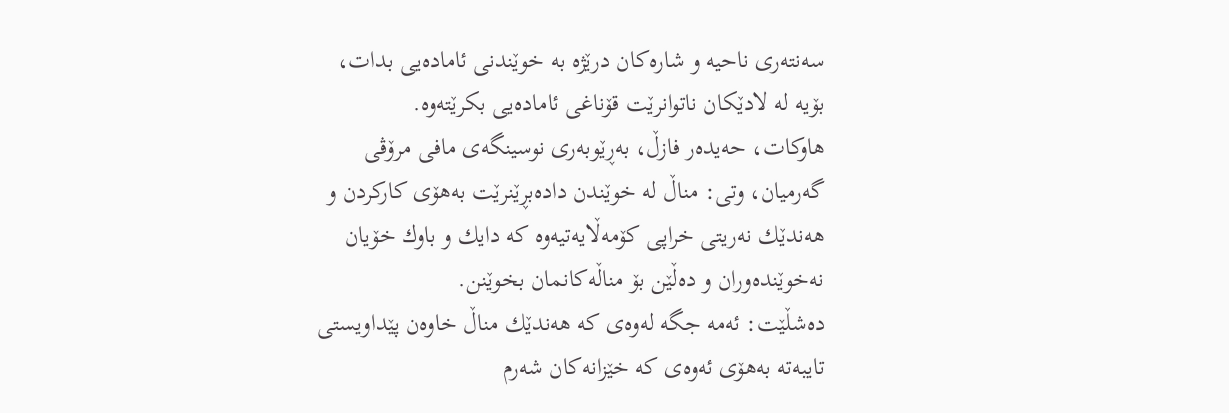سه‌نته‌رى ناحیه‌ و شاره‌كان درێژه‌ به‌ خوێندنى ئاماده‌یی بدات، بۆیه‌ له‌ لادێكان ناتوانرێت قۆناغى ئاماده‌یی بكرێته‌وه‌.
هاوكات، حه‌یده‌ر فازڵ، به‌ڕێوبه‌رى نوسینگه‌ى مافى مرۆڤى گه‌رمیان، وتى: مناڵ له‌ خوێندن داده‌بڕێنرێت به‌هۆى كاركردن و هه‌ندێك نه‌ریتى خراپى كۆمه‌ڵایه‌تیه‌وه‌ كه‌ دایك و باوك خۆیان نه‌خوێنده‌وران و ده‌ڵێن بۆ مناڵه‌كانمان بخوێنن.
ده‌شڵێت: ئه‌مه‌ جگه‌ له‌وه‌ى كه‌ هه‌ندێك مناڵ خاوه‌ن پێداویستى تایبه‌ته‌ به‌هۆى ئه‌وه‌ى كه‌ خێزانه‌كان شه‌رم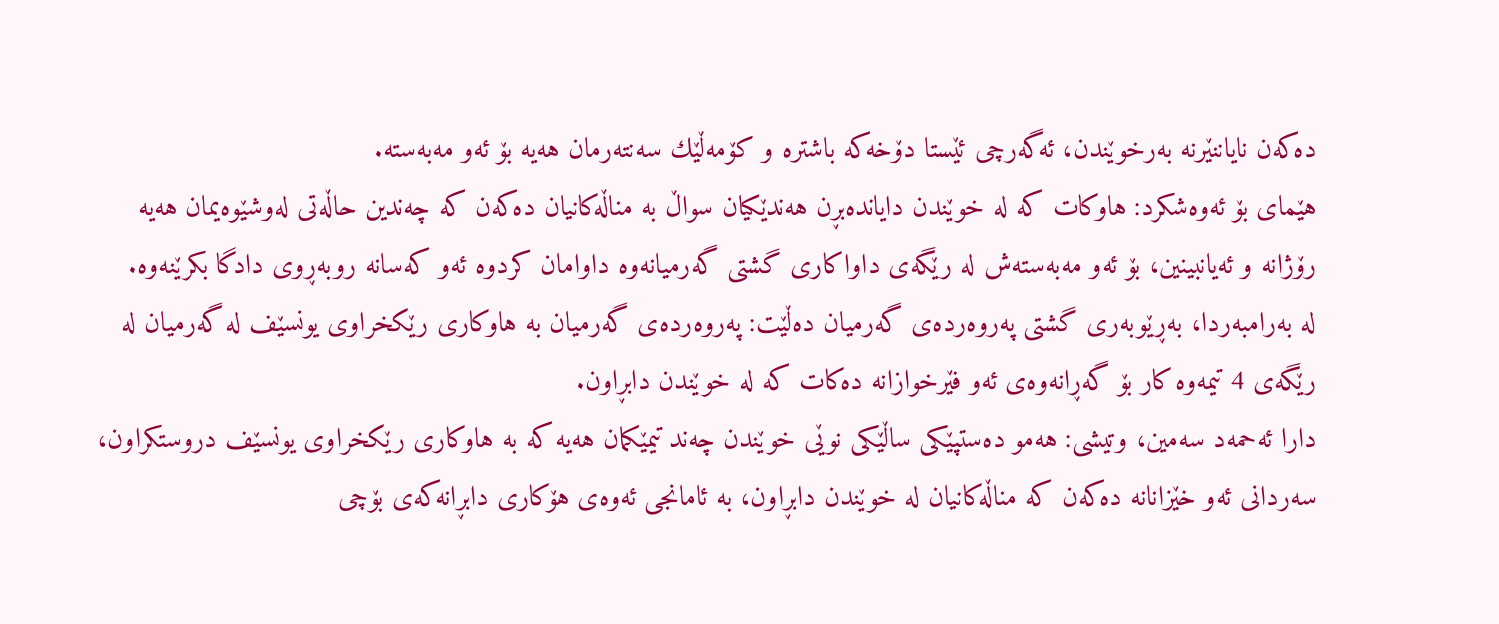ده‌كه‌ن نایاننێرنه‌ به‌رخوێندن، ئه‌گه‌رچى ئێستا دۆخه‌كه‌ باشتره‌ و كۆمه‌ڵێك سه‌نته‌رمان هه‌یه‌ بۆ ئه‌و مه‌به‌سته‌.
هێماى بۆ ئه‌وه‌شكرد: هاوكات كه‌ له‌ خوێندن دایانده‌بڕن هه‌ندێكیان سواڵ به‌ مناڵه‌كانیان ده‌كه‌ن كه‌ چه‌ندین حاڵه‌تى له‌وشێوه‌یمان هه‌یه‌ رۆژانه‌ و ئه‌یانبینین، بۆ ئه‌و مه‌به‌سته‌ش له‌ رێگه‌ى داواكارى گشتى گه‌رمیانه‌وه‌ داوامان كردوه‌ ئه‌و كه‌سانه‌ روبه‌ڕوى دادگا بكرێنه‌وه‌.
له‌ به‌رامبه‌ردا، به‌ڕێوبه‌رى گشتى په‌روه‌رده‌ى گه‌رمیان ده‌ڵێت: په‌روه‌رده‌ى گه‌رمیان به‌ هاوكارى رێكخراوى یونسێف له‌ گه‌رمیان له‌ رێگه‌ى 4 تیمه‌وه‌ كار بۆ گه‌ڕانه‌وه‌ى ئه‌و فێرخوازانه‌ ده‌كات كه‌ له‌ خوێندن دابڕاون.
دارا ئه‌حمه‌د سه‌مین، وتیشی: هه‌مو ده‌ستپێكى ساڵێكى نوێى خوێندن چه‌ند تیمێكمان هه‌یه‌ كه‌ به‌ هاوكارى رێكخراوى یونسێف دروستكراون، سه‌ردانى ئه‌و خێزانانه‌ ده‌كه‌ن كه‌ مناڵه‌كانیان له‌ خوێندن دابڕاون، به‌ ئامانجى ئه‌وه‌ى هۆكارى دابڕانه‌كه‌ى بۆچى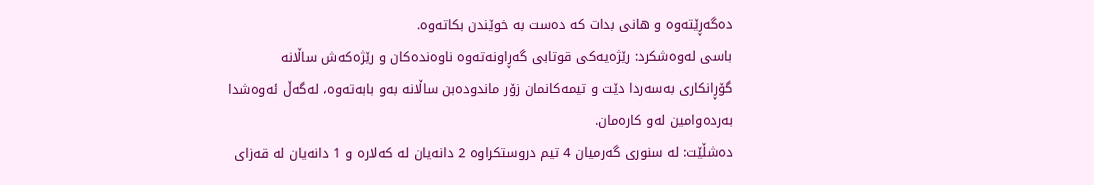ده‌گه‌ڕێته‌وه‌ و هانى بدات كه‌ ده‌ست به‌ خوێندن بكاته‌وه‌.
باسى له‌وه‌شكرد: رێژه‌یه‌كى قوتابی گه‌ڕاونه‌ته‌وه‌ ناوه‌نده‌كان و رێژه‌كه‌ش ساڵانه‌ گۆڕانكارى به‌سه‌ردا دێت و تیمه‌كانمان زۆر ماندوده‌بن ساڵانه‌ به‌و بابه‌ته‌وه‌، له‌گه‌ڵ ئه‌وه‌شدا به‌رده‌وامین له‌و كاره‌مان.
ده‌شڵێت: له‌ سنورى گه‌رمیان 4 تیم دروستكراوه‌ 2 دانه‌یان له‌ كه‌لاره‌ و 1 دانه‌یان له‌ قه‌زاى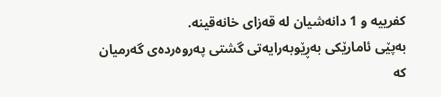كفرییه‌ و 1 دانه‌شیان له‌ قه‌زاى خانه‌قینه‌.
به‌پێى ئامارێكى به‌ڕێوبه‌رایه‌تى گشتى په‌روه‌رده‌ى گه‌رمیان كه‌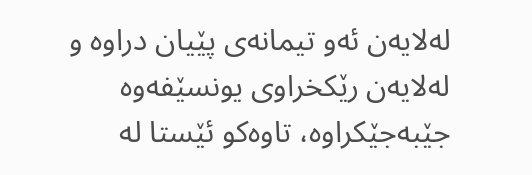له‌لایه‌ن ئه‌و تیمانه‌ى پێیان دراوه‌ و له‌لایه‌ن رێكخراوى یونسێفه‌وه‌ جێبه‌جێكراوه‌، تاوه‌كو ئێستا له‌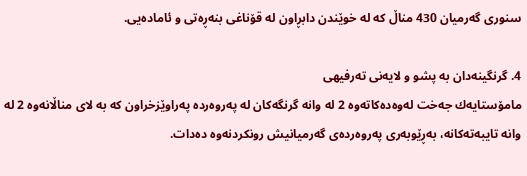سنورى گه‌رمیان 430 مناڵ كه‌ له‌ خوێندن دابڕاون له‌ قۆناغى بنه‌ڕه‌تى و ئاماده‌یی.

4. گرنگینه‌دان به‌ پشو و لایه‌نى ته‌رفیهی
مامۆستایه‌ك جه‌خت له‌وه‌ده‌كاته‌وه‌ 2 له‌ وانه‌ گرنگه‌كان له‌ په‌روه‌رده‌ په‌راوێزخراون كه‌ به‌ لاى مناڵانه‌وه‌ 2 له‌ وانه‌ تایبه‌ته‌كانه‌، به‌ڕێوبه‌رى په‌روه‌رده‌ى گه‌رمیانیش رونكردنه‌وه‌ ده‌دات.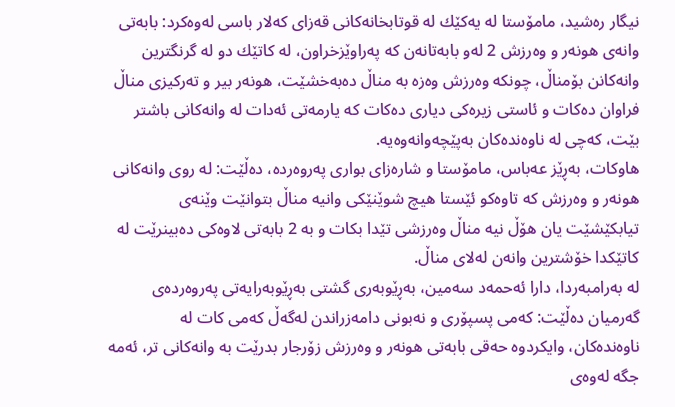نیگار ره‌شید، مامۆستا له‌ یه‌كێك له‌ قوتابخانه‌كانى قه‌زاى كه‌لار باسى له‌وه‌كرد: بابه‌تى وانه‌ى هونه‌ر و وه‌رزش 2 له‌و بابه‌تانه‌ن كه‌ په‌راوێزخراون، له‌ كاتێك دو له‌ گرنگترین وانه‌كانن بۆمناڵ، چونكه‌ وه‌رزش وه‌زه‌ به‌ مناڵ ده‌به‌خشێت، هونه‌ر بیر و ته‌ركیزى مناڵ فراوان ده‌كات و ئاستى زیره‌كى دیارى ده‌كات كه‌ یارمه‌تى ئه‌دات له‌ وانه‌كانى باشتر بێت، كه‌چى له‌ ناوه‌نده‌كان به‌پێچه‌وانه‌وه‌یه‌.
هاوكات، به‌ڕێز عه‌باس، مامۆستا و شاره‌زاى بوارى په‌روه‌رده‌، ده‌ڵێت: له‌ روى وانه‌كانى هونه‌ر و وه‌رزش كه‌ تاوه‌كو ئێستا هیچ شوێنێكى وانیه‌ مناڵ بتوانێت وێنه‌ى تیابكێشێت یان هۆڵ نیه‌ مناڵ وه‌رزشى تێدا بكات و به‌ 2 بابه‌تى لاوه‌كى ده‌بینرێت له‌ كاتێكدا خۆشترین وانه‌ن له‌لاى مناڵ.
له‌ به‌رامبه‌ردا، دارا ئه‌حمه‌د سه‌مین، به‌ڕێوبه‌رى گشتى به‌ڕێوبه‌رایه‌تى په‌روه‌رده‌ى گه‌رمیان ده‌ڵێت: كه‌مى پسپۆرى و نه‌بونى دامه‌زراندن له‌گه‌ڵ كه‌مى كات له‌ ناوه‌نده‌كان، وایكردوه‌ حه‌قى بابه‌تى هونه‌ر و وه‌رزش زۆرجار بدرێت به‌ وانه‌كانى تر، ئه‌مه‌ جگه‌ له‌وه‌ى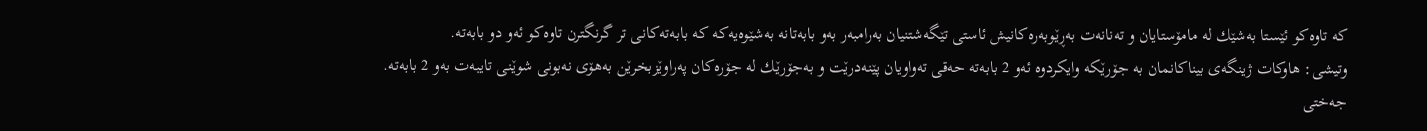كه‌ تاوه‌كو ئێستا به‌شێك له‌ مامۆستایان و ته‌نانه‌ت به‌ڕێوبه‌ره‌كانیش ئاستى تێگه‌شتنیان به‌رامبه‌ر به‌و بابه‌تانه‌ به‌شێوه‌یه‌كه‌ كه‌ بابه‌ته‌كانى تر گرنگترن تاوه‌كو ئه‌و دو بابه‌ته‌.
وتیشى: هاوكات ژینگه‌ى بیناكانمان به‌ جۆرێكه‌ وایكردوه‌ ئه‌و 2 بابه‌ته‌ حه‌قى ته‌واویان پێنه‌درێت و به‌جۆرێك له‌ جۆره‌كان په‌راوێزبخرێن به‌هۆى نه‌بونى شوێنى تایبه‌ت به‌و 2 بابه‌ته‌.
جه‌ختى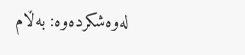له‌وه‌شكرده‌وه‌: به‌ڵام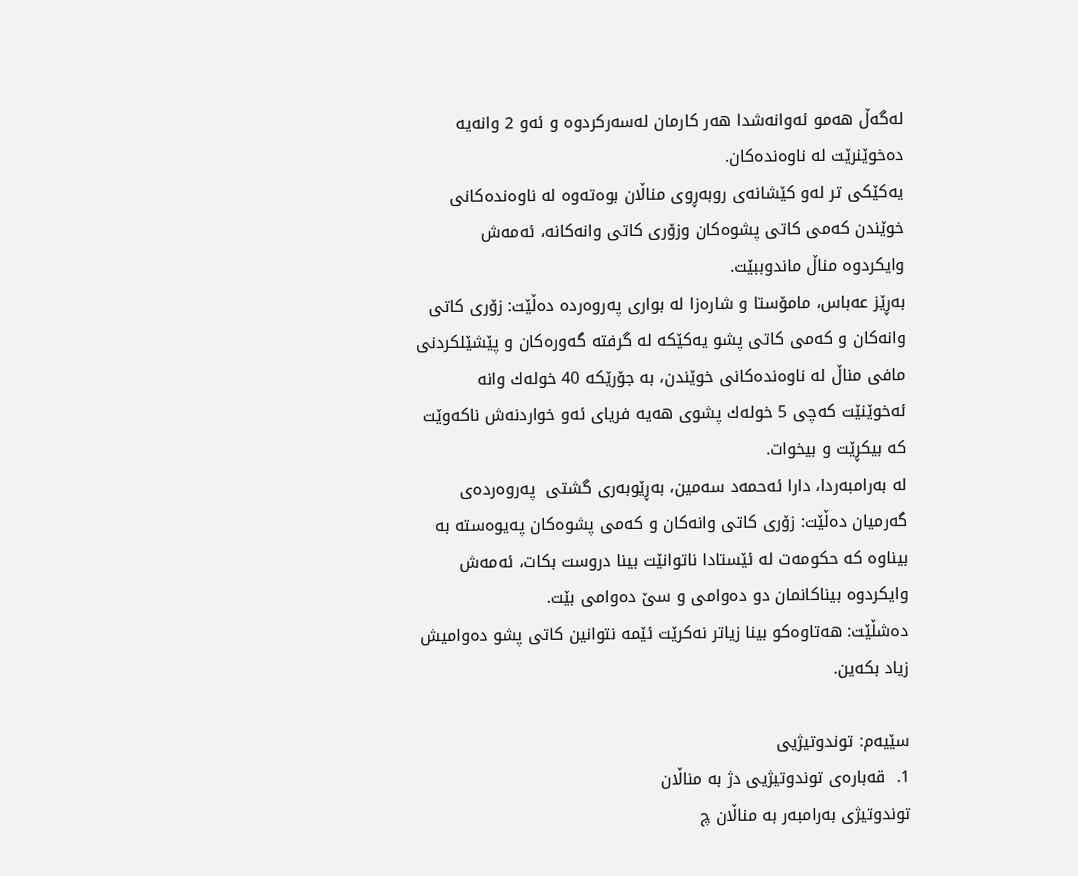له‌گه‌ڵ هه‌مو ئه‌وانه‌شدا هه‌ر كارمان له‌سه‌ركردوه‌ و ئه‌و 2 وانه‌یه‌ ده‌خوێنرێت له‌ ناوه‌نده‌كان.
یه‌كێكی تر له‌و كێشانه‌ى روبه‌ڕوى مناڵان بوه‌ته‌وه‌ له‌ ناوه‌نده‌كانى خوێندن كه‌مى كاتى پشوه‌كان وزۆرى كاتى وانه‌كانه‌، ئه‌مه‌ش وایكردوه‌ مناڵ ماندوببێت.
به‌ڕێز عه‌باس، مامۆستا و شاره‌زا له‌ بوارى په‌روه‌رده‌ ده‌ڵێت: زۆرى كاتى وانه‌كان و كه‌مى كاتى پشو یه‌كێكه‌ له‌ گرفته‌ گه‌وره‌كان و پێشێلكردنى مافى مناڵ له‌ ناوه‌نده‌كانى خوێندن، به‌ جۆرێكه‌ 40 خوله‌ك وانه‌ ئه‌خوێنێت كه‌چى 5 خوله‌ك پشوى هه‌یه‌ فریاى ئه‌و خواردنه‌ش ناكه‌وێت كه‌ بیكڕێت و بیخوات.
له‌ به‌رامبه‌ردا، دارا ئه‌حمه‌د سه‌مین، به‌ڕێوبه‌رى گشتى  په‌روه‌رده‌ى گه‌رمیان ده‌ڵێت: زۆرى كاتى وانه‌كان و كه‌مى پشوه‌كان په‌یوه‌سته‌ به‌ بیناوه‌ كه‌ حكومه‌ت له‌ ئێستادا ناتوانێت بینا دروست بكات، ئه‌مه‌ش وایكردوه‌ بیناكانمان دو ده‌وامى و سێ ده‌وامى بێت.
ده‌شڵێت: هه‌تاوه‌كو بینا زیاتر نه‌كرێت ئێمه‌ نتوانین كاتى پشو ده‌وامیش زیاد بكه‌ین.

سێیه‌م: توندوتیژيى
1.  قه‌باره‌ى توندوتیژیى دژ به‌ مناڵان
توندوتیژى به‌رامبه‌ر به‌ مناڵان چ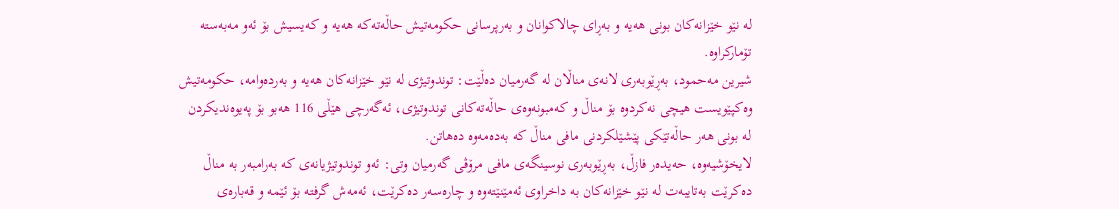له‌ نێو خێزانه‌كان بونى هه‌یه‌ و به‌ڕاى چالاكوانان و به‌رپرسانى حكومه‌تیش حاڵه‌ته‌كه‌ هه‌یه‌ و كه‌یسیش بۆ ئه‌و مه‌به‌سته‌ تۆماركراوه‌.
شیرین مه‌حمود، به‌ڕێوبه‌رى لانه‌ى مناڵان له‌ گه‌رمیان ده‌ڵێت: توندوتیژى له‌ نێو خێزانه‌كان هه‌یه و به‌رده‌وامه‌، حكومه‌تیش وه‌كپێویست هیچى نه‌كردوه‌ بۆ مناڵ و كه‌مبونه‌وه‌ى حاڵه‌ته‌كانى توندو‌تیژى، ئه‌گه‌رچى هێڵى 116 هه‌بو بۆ په‌یوه‌ندیكردن له‌ بونى هه‌ر حاڵه‌تێكى پێشێلكردنى مافى مناڵ كه‌ به‌ده‌مه‌وه‌ ده‌هاتن.
لایخۆشیه‌وه‌، حه‌یده‌ر فازڵ، به‌ڕێوبه‌رى نوسینگه‌ى مافى مرۆڤى گه‌رمیان وتى: ئه‌و توندوتیژیانه‌ى كه‌ به‌رامبه‌ر به‌ مناڵ ده‌كرێت به‌تایبه‌ت له‌ نێو خێزانه‌كان به‌ داخراوى ئه‌مێنێته‌وه‌ و چاره‌سه‌ر ده‌كرێت، ئه‌مه‌ش گرفته‌ بۆ ئێمه‌ و قه‌باره‌ى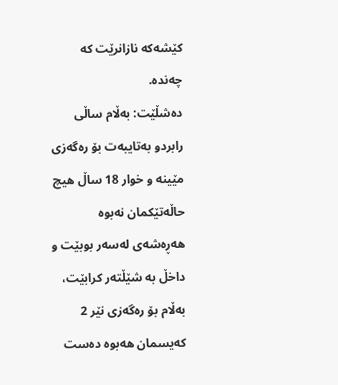كێشه‌كه‌ نازانرێت كه‌ چه‌نده‌.
ده‌شڵێت: به‌ڵام ساڵى رابردو به‌تایبه‌ت بۆ ره‌گه‌زى مێینه‌ و خوار 18 ساڵ هیچ حاڵه‌تێكمان نه‌بوه‌ هه‌ڕه‌شه‌ى له‌سه‌ر بوبێت و داخڵ به‌ شێڵته‌ر كرابێت، به‌ڵام بۆ ره‌گه‌زى نێر 2 كه‌یسمان هه‌بوه‌ ده‌ست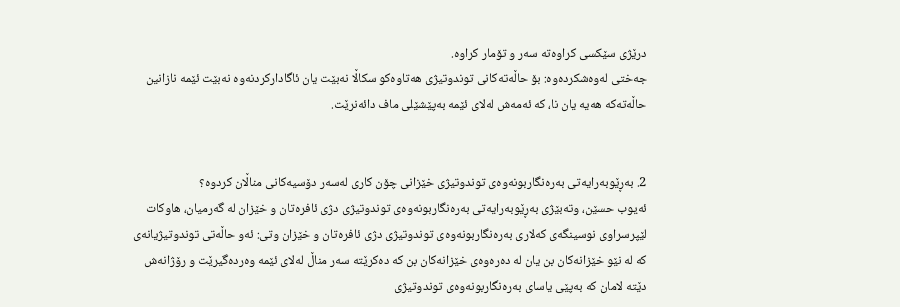درێژى سێكسى كراوه‌ته‌ سه‌ر و تۆمار كراوه‌.
جه‌ختى له‌وه‌شكرده‌وه‌: بۆ حاڵه‌ته‌كانى توندوتیژى هه‌تاوه‌كو سكاڵا نه‌بێت یان ئاگاداركردنه‌وه‌ نه‌بێت ئێمه‌ نازانین حاڵه‌ته‌كه‌ هه‌یه‌ یان نا، كه‌ ئه‌مه‌ش له‌لاى ئێمه‌ به‌پێشێلى ماف دائه‌نرێت.


2. به‌ڕێوبه‌رایه‌تى به‌ره‌نگاربونه‌وه‌ى توندوتیژى خێزانى چۆن كارى له‌سه‌ر دۆسیه‌كانى مناڵان كردوه؟‌
ئه‌یوب حسێن، وته‌بێژى به‌ڕێوبه‌رایه‌تى به‌ره‌نگاربونه‌وه‌ى توندوتیژى دژى ئافره‌تان و خێزان له‌ گه‌رمیان، هاوكات لێپرسراوى نوسینگه‌ى كه‌لارى به‌ره‌نگاربونه‌وه‌ى توندوتیژى دژى ئافره‌تان و خێزان وتى: ئه‌و حاڵه‌تى توندوتیژیانه‌ى كه‌ له‌ نێو خێزانه‌كان بن یان له‌ ده‌ره‌وه‌ى خێزانه‌كان بن كه‌ ده‌كرێته‌ سه‌ر مناڵ له‌لاى ئێمه‌ وه‌رده‌گیرێت و رۆژانه‌ش دێته‌ لامان كه‌ به‌پێى یاساى به‌ره‌نگاربونه‌وه‌ى توندوتیژى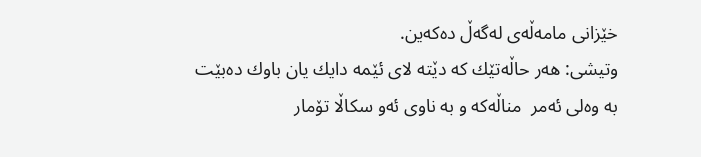خێزانى مامه‌ڵه‌ى له‌گه‌ڵ ده‌كه‌ین.
وتیشى: هه‌ر حاڵه‌تێك كه‌ دێته‌ لاى ئێمه‌ دایك یان باوك ده‌بێت به‌ وه‌لى ئه‌مر  مناڵه‌كه‌ و به‌ ناوى ئه‌و سكاڵا تۆمار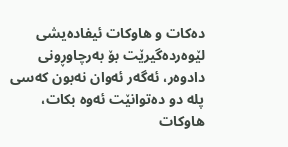ده‌كات و هاوكات ئیفاده‌یشى لێوه‌رده‌گیرێت بۆ به‌رچاوڕونى دادوه‌ر، ئه‌گه‌ر ئه‌وان نه‌بون كه‌سى پله‌ دو ده‌توانێت ئه‌وه‌ بكات، هاوكات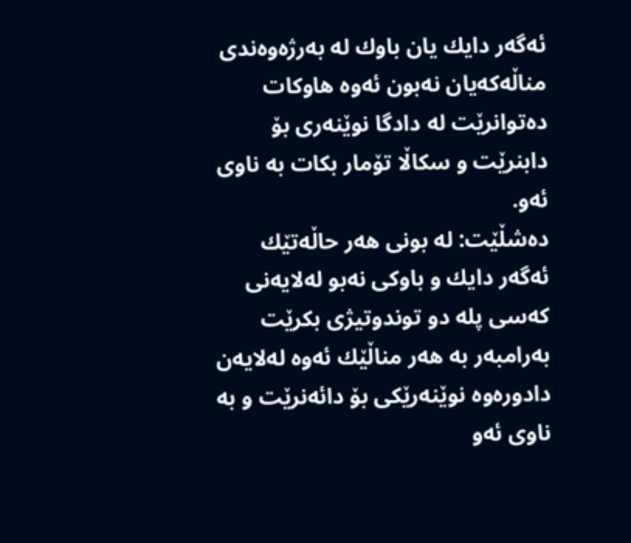ئه‌گه‌ر دایك یان باوك له‌ به‌رژه‌وه‌ندى مناڵه‌كه‌یان نه‌بون ئه‌وه‌ هاوكات ده‌توانرێت له‌ دادگا نوێنه‌رى بۆ دابنرێت و سكاڵا تۆمار بكات به‌ ناوى ئه‌و.
ده‌شڵێت: له‌ بونى هه‌ر حاڵه‌تێك ئه‌گه‌ر دایك و باوكى نه‌بو له‌لایه‌نى كه‌سى پله‌ دو توندوتیژى بكرێت به‌رامبه‌ر به‌ هه‌ر مناڵێك ئه‌وه‌ له‌لایه‌ن دادوره‌وه‌ نوێنه‌رێكى بۆ دائه‌نرێت و به‌ ناوى ئه‌و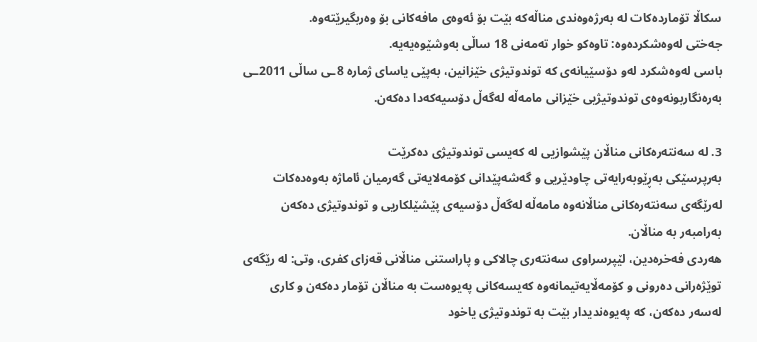سكاڵا تۆمارده‌كات له‌ به‌رژه‌وه‌ندى مناڵه‌كه‌ بێت بۆ ئه‌وه‌ى مافه‌كانى بۆ وه‌ربگیرێته‌وه‌.
جه‌ختى له‌وه‌شكرده‌وه‌: تاوه‌كو خوار ته‌مه‌نى 18 ساڵى به‌وشێوه‌یه‌یه‌.
باسی له‌وه‌شكرد له‌و دۆسێیانه‌ى كه‌ توندوتیژی خێزانین، به‌پێى یاساى ژماره‌ 8ـى ساڵى 2011ـى به‌ره‌نگاربونه‌وه‌ى توندوتیژیى خێزانى مامه‌ڵه‌ له‌گه‌ڵ دۆسیه‌كه‌دا ده‌كه‌ن.

3. له‌ سه‌نته‌ره‌كانى مناڵان پێشوازیی له‌ كه‌یسی توندوتیژی ده‌كرێت
به‌رپرسێكى به‌ڕێوبه‌رایه‌تى چاودێریی و گه‌شه‌پێدانى كۆمه‌لایه‌تى گه‌رمیان ئاماژه‌ به‌وه‌ده‌كات له‌رێگه‌ى سه‌نته‌ره‌كانى مناڵانه‌وه‌ مامه‌ڵه‌ له‌گه‌ڵ دۆسیه‌ى پێشێلكاریی و توندوتیژی ده‌كه‌ن به‌رامبه‌ر به‌ مناڵان.
هه‌ردى فه‌خره‌دین، لێپرسراوى سه‌نته‌رى چالاكى و پاراستنى مناڵانى قه‌زاى كفرى، وتى: له‌ رێگه‌ى توێژه‌رانى ده‌رونى و كۆمه‌ڵایه‌تیمانه‌وه‌ كه‌یسه‌كانى په‌یوه‌ست به‌ مناڵان تۆمار ده‌كه‌ن و كارى له‌سه‌ر ده‌كه‌ن، كه‌ په‌یوه‌ندیدار بێت به‌ توندوتیژى یاخود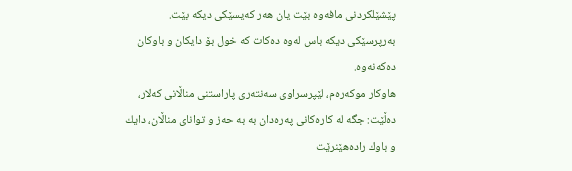پێشێلكردنى مافه‌وه‌ بێت یان هه‌ر كه‌یسێكى دیكه‌ بێت.
به‌رپرسێكى دیكه‌ باس له‌وه‌ ده‌كات كه‌ خول بۆ دایكان و باوكان ده‌كه‌نه‌وه‌.
هاوكار موكه‌ره‌م، لێپرسراوى سه‌نته‌رى پاراستنى مناڵانى كه‌لار، ده‌ڵێت: جگه‌ له‌ كاره‌كانى په‌ره‌دان به‌ به‌ حه‌ز و تواناى مناڵان، دایك و باوك راده‌هێنرێت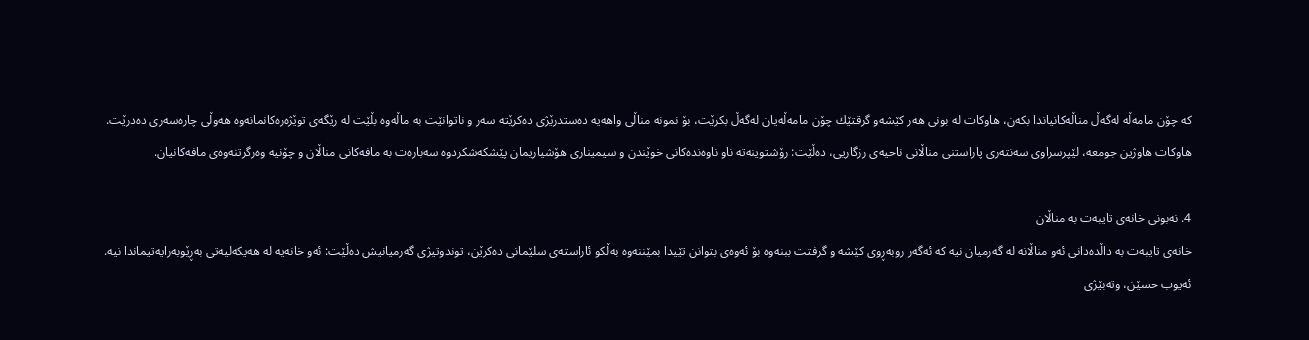كه‌ چۆن مامه‌ڵه‌ له‌گه‌ڵ مناڵه‌كانیاندا بكه‌ن، هاوكات له‌ بونى هه‌ر كێشه‌و گرقتێك چۆن مامه‌ڵه‌یان له‌گه‌ڵ بكرێت، بۆ نمونه‌ مناڵى واهه‌یه‌ ده‌ستدرێژى ده‌كرێته‌ سه‌ر و ناتوانێت به‌ ماڵه‌وه‌ بڵێت له‌ رێگه‌ى توێژه‌ره‌كانمانه‌وه‌ هه‌وڵى چاره‌سه‌رى ده‌درێت.
هاوكات هاوژین جومعه‌، لێپرسراوى سه‌نته‌رى پاراستنى مناڵانى ناحیه‌ى رزگاریى، ده‌ڵێت: رۆشتوینه‌ته‌ ناو ناوه‌نده‌كانى خوێندن و سیمینارى هۆشیاریمان پێشكه‌شكردوه‌ سه‌باره‌ت به‌ مافه‌كانى مناڵان و چۆنیه‌ وه‌رگرتنه‌وه‌ى مافه‌كانیان.

4. نه‌بونى خانه‌ى تایبه‌ت به‌ مناڵان
خانه‌ى تایبه‌ت به‌ داڵده‌دانى ئه‌و مناڵانه‌ له‌ گه‌رمیان نیه‌ كه‌ ئه‌گه‌ر روبه‌ڕوى كێشه‌ و گرفتت ببنه‌وه‌ بۆ ئه‌وه‌ى بتوانن تێیدا بمێننه‌وه‌ به‌ڵكو ئاراسته‌ى سلێمانى ده‌كرێن، توندوتیژى گه‌رمیانیش ده‌ڵێت: ئه‌و خانه‌یه‌ له‌ هه‌یكه‌لیه‌تى به‌ڕێوبه‌رایه‌تیماندا نیه‌.
ئه‌یوب حسێن، وته‌بێژى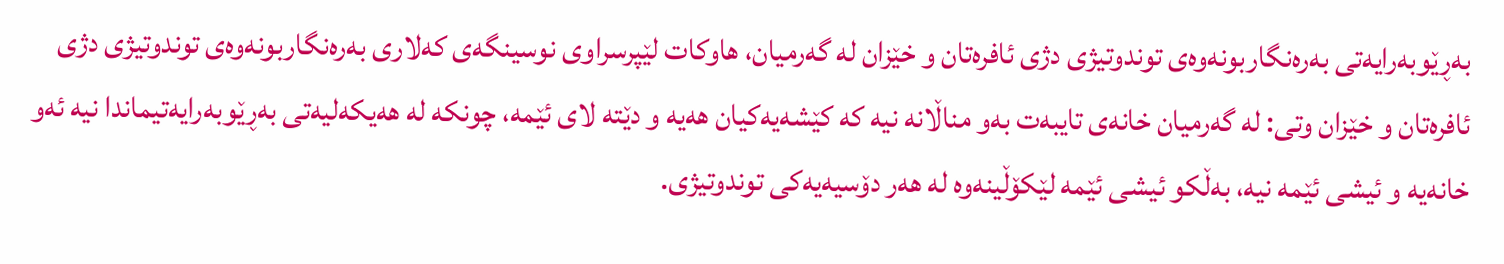به‌ڕێوبه‌رایه‌تى به‌ره‌نگاربونه‌وه‌ى توندوتیژى دژى ئافره‌تان و خێزان له‌ گه‌رمیان، هاوكات لێپرسراوى نوسینگه‌ى كه‌لارى به‌ره‌نگاربونه‌وه‌ى توندوتیژى دژى ئافره‌تان و خێزان وتى: له‌ گه‌رمیان خانه‌ى تایبه‌ت به‌و مناڵانه‌ نیه‌ كه‌ كێشه‌یه‌كیان هه‌یه‌ و دێته‌ لاى ئێمه‌، چونكه‌ له‌ هه‌یكه‌لیه‌تى به‌ڕێوبه‌رایه‌تیماندا نیه‌ ئه‌و خانه‌یه‌ و ئیشى ئێمه‌ نیه‌، به‌ڵكو ئیشى ئێمه‌ لێكۆڵینه‌وه‌ له‌ هه‌ر دۆسیه‌یه‌كى توندوتیژى.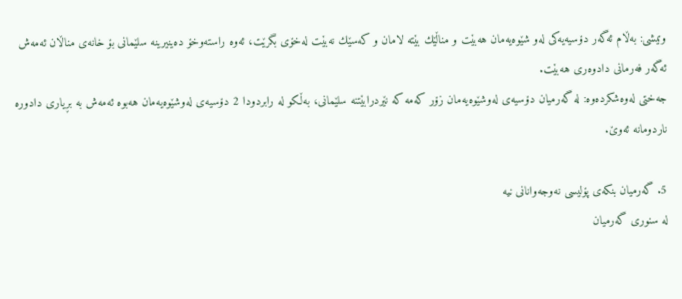وتیشى: به‌ڵام ئه‌گه‌ر دۆسیه‌یه‌كى له‌و شێوه‌یه‌مان هه‌بێت و مناڵێك بێته‌ لامان و كه‌سێك نه‌بێت له‌خۆى بگرێت، ئه‌وه‌ راسته‌وخۆ ده‌ینیرینه‌ سلێمانى بۆ خانه‌ى مناڵان ئه‌مه‌ش ئه‌گه‌ر فه‌رمانى دادوه‌رى هه‌بێت.
جه‌ختى له‌وه‌شكرده‌وه‌: له‌ گه‌رمیان دۆسیه‌ى له‌وشێوه‌یه‌مان زۆر كه‌مه‌ كه‌ نێردرابێتنه‌ سلێمانى، به‌ڵكو له‌ رابردودا 2 دۆسیه‌ى له‌وشێوه‌یه‌مان هه‌بوه‌ ئه‌مه‌ش به‌ بڕیارى دادوره‌ ناردومانه‌ ئه‌وێ.

5. گه‌رمیان بنكه‌ى پۆلیسى نه‌وجه‌وانانى نیه‌
له‌ سنورى گه‌رمیان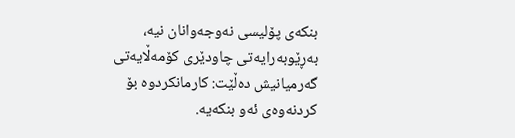بنكه‌ى پۆلیسى نه‌وجه‌وانان نیه‌، به‌ڕێوبه‌رایه‌تى چاودێرى كۆمه‌ڵایه‌تى گه‌رمیانیش ده‌ڵێت: كارمانكردوه‌ بۆ كردنه‌وه‌ى ئه‌و بنكه‌یه‌.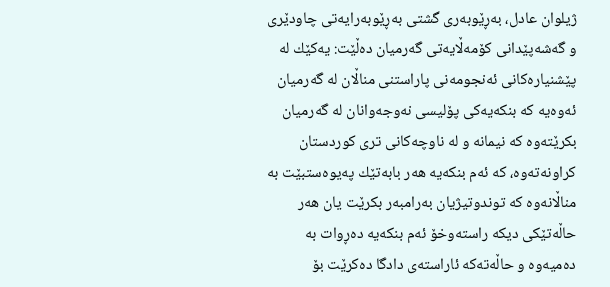ژیلوان عادل، به‌ڕێوبه‌رى گشتى به‌ڕێوبه‌رایه‌تى چاودێرى و گه‌شه‌پێدانى كۆمه‌ڵایه‌تى گه‌رمیان ده‌ڵێت: یه‌كێك له‌ پێشنیاره‌كانى ئه‌نجومه‌نى پاراستنى مناڵان له‌ گه‌رمیان ئه‌وه‌یه‌ كه‌ بنكه‌یه‌كى پۆلیسى نه‌وجه‌وانان له‌ گه‌رمیان بكرێته‌وه‌ كه‌ نیمانه‌ و له‌ ناوچه‌كانى ترى كوردستان كراونه‌ته‌وه‌، كه‌ ئه‌م بنكه‌یه‌ هه‌ر بابه‌تێك په‌یوه‌ستبێت به‌ مناڵانه‌وه‌ كه‌ توندوتیژیان به‌رامبه‌ر بكرێت یان هه‌ر حاڵه‌تێكى دیكه‌ راسته‌وخۆ ئه‌م بنكه‌یه‌ ده‌ڕوات به‌ ده‌میه‌وه‌ و حاڵه‌ته‌كه‌ ئاراسته‌ى دادگا ده‌كرێت بۆ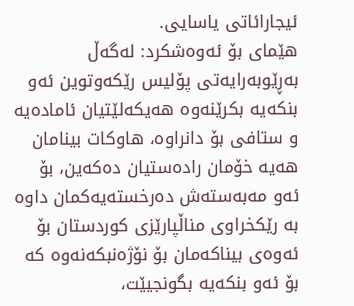ئیجارائاتى یاسایی.
هێماى بۆ ئه‌وه‌شكرد: له‌گه‌ڵ به‌ڕێوبه‌رایه‌تى پۆلیس رێكه‌وتوین ئه‌و بنكه‌یه‌ بكرێنه‌وه‌ هه‌یكه‌لێتیان ئاماده‌یه‌ و ستافى بۆ دانراوه‌، هاوكات بینامان هه‌یه‌ خۆمان راده‌ستیان ده‌كه‌ین، بۆ ئه‌و مه‌به‌سته‌ش ده‌رخسته‌یه‌كمان داوه‌ به‌ رێكخراوى مناڵپارێزى كوردستان بۆ ئه‌وه‌ى بیناكه‌مان بۆ نۆژه‌نبكه‌نه‌وه‌ كه‌ بۆ ئه‌و بنكه‌یه‌ بگونجیێت،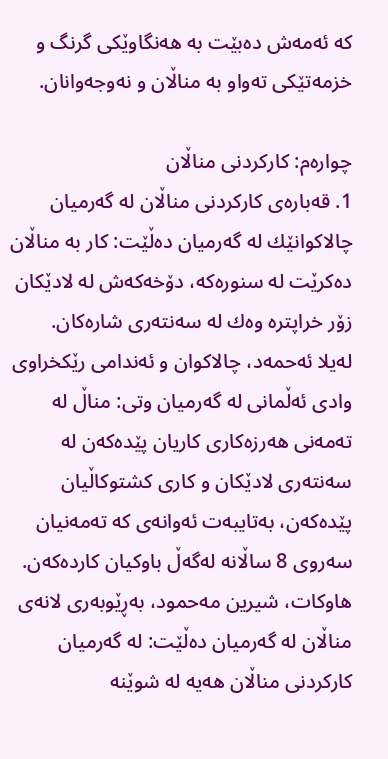كه‌ ئه‌مه‌ش ده‌بێت به‌ هه‌نگاوێكى گرنگ و خزمه‌تێكى ته‌واو به‌ مناڵان و نه‌وجه‌وانان.

چواره‌م: كاركردنى مناڵان
1. قه‌باره‌ى كاركردنى مناڵان له‌ گه‌رمیان
چالاكوانێك له‌ گه‌رمیان ده‌ڵێت: كار به‌ مناڵان ده‌كرێت له‌ سنوره‌كه‌، دۆخه‌كه‌ش له‌ لادێكان زۆر خراپتره‌ وه‌ك له‌ سه‌نته‌رى شاره‌كان.
له‌یلا ئه‌حمه‌د، چالاكوان و ئه‌ندامى رێكخراوى وادى ئه‌ڵمانى له‌ گه‌رمیان وتى: مناڵ له‌ ته‌مه‌نى هه‌رزه‌كارى كاریان پێده‌كه‌ن له‌ سه‌نته‌رى لادێكان و كارى كشتوكاڵیان پێده‌كه‌ن، به‌تایبه‌ت ئه‌وانه‌ى كه‌ ته‌مه‌نیان سه‌روى 8 ساڵانه‌ له‌گه‌ڵ باوكیان كارده‌كه‌ن.
هاوكات، شیرین مه‌حمود، به‌ڕێوبه‌رى لانه‌ى مناڵان له‌ گه‌رمیان ده‌ڵێت: له‌ گه‌رمیان كاركردنى مناڵان هه‌یه‌ له‌ شوێنه‌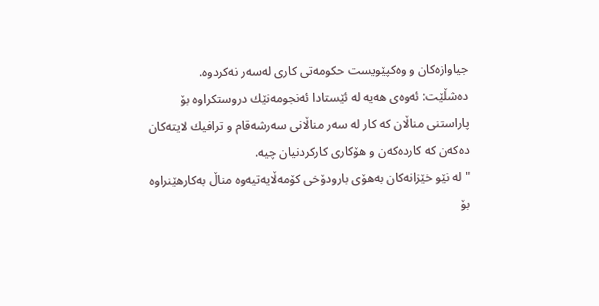جیاوازه‌كان و وه‌كپێویست حكومه‌تى كارى له‌سه‌ر نه‌كردوه‌.
ده‌شڵێت: ئه‌وه‌ى هه‌یه‌ له‌ ئێستادا ئه‌نجومه‌نێك دروستكراوه‌ بۆ پاراستنى مناڵان كه‌ كار له‌ سه‌ر مناڵانى سه‌رشه‌قام و ترافیك لایته‌كان ده‌كه‌ن كه‌ كارده‌كه‌ن و هۆكارى كاركردنیان چیه‌.
"له‌ نێو خێزانه‌كان به‌هۆى بارودۆخى كۆمه‌ڵایه‌تیه‌وه‌ مناڵ به‌كارهێنراوه‌ بۆ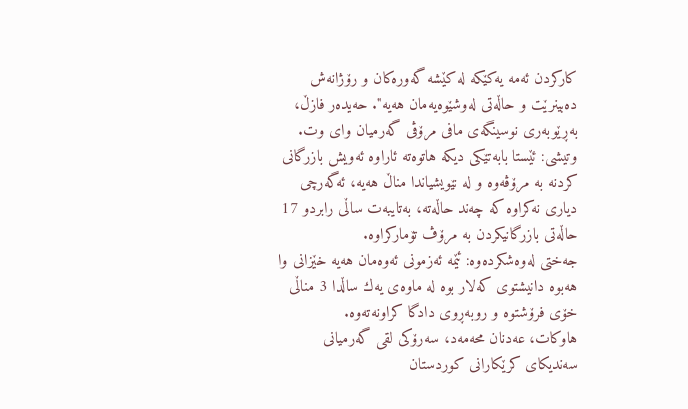كاركردن ئه‌مه‌ یه‌كێكه‌ له‌ كێشه‌ گه‌وره‌كان و رۆژانه‌ش ده‌بینرێت و حاڵه‌تى له‌وشێوه‌یه‌مان هه‌یه‌". حه‌یده‌ر فازڵ، به‌ڕێوبه‌رى نوسینگه‌ى مافى مرۆڤى گه‌رمیان واى وت.
وتیشى: ئێستا بابه‌تێكى دیكه‌ هاتوه‌ته‌ ئاراوه‌ ئه‌ویش بازرگانى كردنه‌ به‌ مرۆڤه‌وه‌ و له‌ نێویشیاندا مناڵ هه‌یه،‌ ئه‌گه‌رچى دیارى نه‌كراوه‌ كه‌ چه‌ند حاڵه‌ته‌، به‌تایبه‌ت ساڵى رابردو 17 حاڵه‌تى بازرگانیكردن به‌ مرۆڤ تۆماركراوه‌.
جه‌ختى له‌وه‌شكرده‌وه‌: ئێمه‌ ئه‌زمونى ئه‌وه‌مان هه‌یه‌ خێزانى وا هه‌بوه‌ دانیشتوى كه‌لار بوه‌ له‌ ماوه‌ى یه‌ك ساڵدا 3 مناڵى خۆى فرۆشتوه‌ و روبه‌ڕوى دادگا كراونه‌ته‌وه‌.
هاوكات، عه‌دنان محه‌مه‌د، سه‌رۆكى لقى گه‌رمیانى سه‌ندیكاى كرێكارانى كوردستان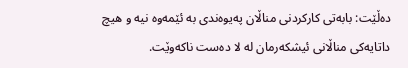ده‌ڵێت: بابه‌تى كاركردنى مناڵان په‌یوه‌ندى به‌ ئێمه‌وه‌ نیه‌ و هیچ داتایه‌كى مناڵانى ئیشكه‌رمان له‌ لا ده‌ست ناكه‌وێت.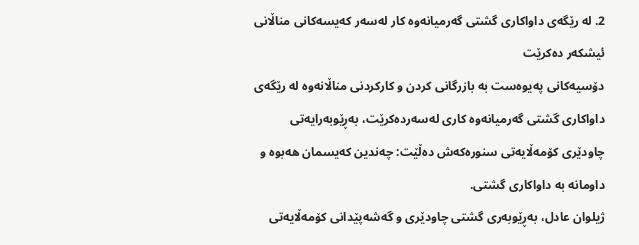2. له‌ رێگه‌ى داواكارى گشتى گه‌رمیانه‌وه‌ كار له‌سه‌ر كه‌یسه‌كانى مناڵانى ئیشكه‌ر ده‌كرێت
دۆسیه‌كانى په‌یوه‌ست به‌ بازرگانى كردن و كاركردنى مناڵانه‌وه‌ له‌ رێگه‌ى داواكارى گشتى گه‌رمیانه‌وه‌ كارى له‌سه‌رده‌كرێت، به‌ڕێوبه‌رایه‌تى چاودێرى كۆمه‌ڵایه‌تى سنوره‌كه‌ش ده‌ڵێت: چه‌ندین كه‌یسمان هه‌بوه‌ و داومانه‌ به‌ داواكارى گشتى.
ژیلوان عادل، به‌ڕێوبه‌رى گشتى چاودێرى و گه‌شه‌پێدانى كۆمه‌ڵایه‌تى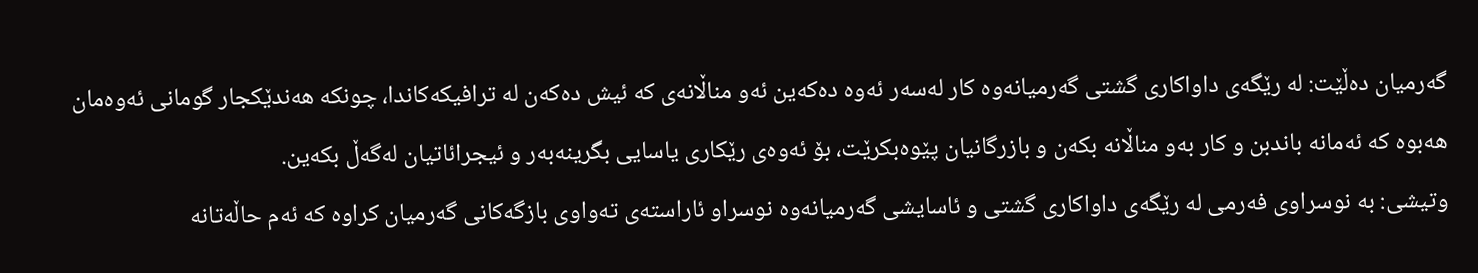گه‌رمیان ده‌ڵێت: له‌ رێگه‌ى داواكارى گشتى گه‌رمیانه‌وه‌ كار له‌سه‌ر ئه‌وه‌ ده‌كه‌ین ئه‌و مناڵانه‌ى كه‌ ئیش ده‌كه‌ن له‌ ترافیكه‌كاندا، چونكه‌ هه‌ندێكجار گومانى ئه‌وه‌مان هه‌بوه‌ كه‌ ئه‌مانه‌ باندبن و كار به‌و مناڵانه‌ بكه‌ن و بازرگانیان پێوه‌بكرێت، بۆ ئه‌وه‌ى رێكارى یاسایی بگرینه‌به‌ر و ئیجرائاتیان له‌گه‌ڵ بكه‌ین.
وتیشى: به‌ نوسراوى فه‌رمى له‌ رێگه‌ى داواكارى گشتى و ئاسایشى گه‌رمیانه‌وه‌ نوسراو ئاراسته‌ى ته‌واوى بازگه‌كانى گه‌رمیان كراوه‌ كه‌ ئه‌م حاڵه‌تانه‌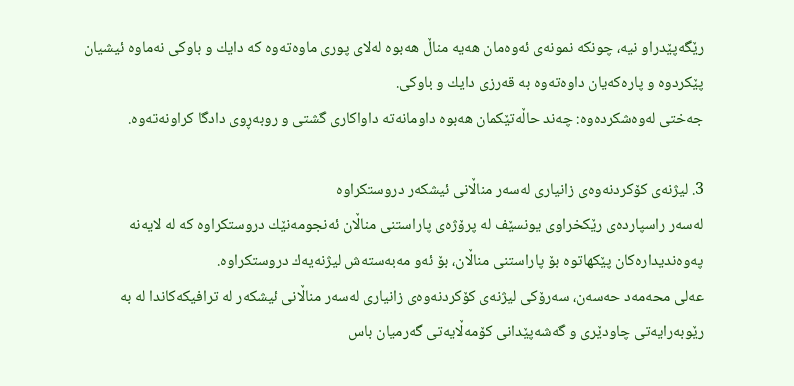رێگه‌پێدراو نیه‌، چونكه‌ نمونه‌ى ئه‌وه‌مان هه‌یه‌ مناڵ هه‌بوه‌ له‌لاى پورى ماوه‌ته‌وه‌ كه‌ دایك و باوكى نه‌ماوه‌ ئیشیان پێكردوه‌ و پاره‌كه‌یان داوه‌ته‌وه‌ به‌ قه‌رزى دایك و باوكى.
جه‌ختى له‌وه‌شكرده‌وه‌: چه‌ند حاڵه‌تێكمان هه‌بوه‌ داومانه‌ته‌ داواكارى گشتى و روبه‌ڕوى دادگا كراونه‌ته‌وه‌.

3. لیژنه‌ى كۆكردنه‌وه‌ى زانیارى له‌سه‌ر مناڵانى ئیشكه‌ر دروستكراوه‌
له‌سه‌ر راسپارده‌ى رێكخراوى یونسێف له‌ پرۆژه‌ى پاراستنى مناڵان ئه‌نجومه‌نێك دروستكراوه‌ كه‌ له‌ لایه‌نه‌ په‌وه‌ندیداره‌كان پێكهاتوه‌ بۆ پاراستنى مناڵان، بۆ ئه‌و مه‌به‌سته‌ش لیژنه‌یه‌ك دروستكراوه‌.
عه‌لى محه‌مه‌د حه‌سه‌ن، سه‌رۆكى لیژنه‌ى كۆكردنه‌وه‌ى زانیارى له‌سه‌ر مناڵانى ئیشكه‌ر له‌ ترافیكه‌كاندا له‌ به‌ رێوبه‌رایه‌تى چاودێرى و گه‌شه‌پێدانى كۆمه‌ڵایه‌تى گه‌رمیان باس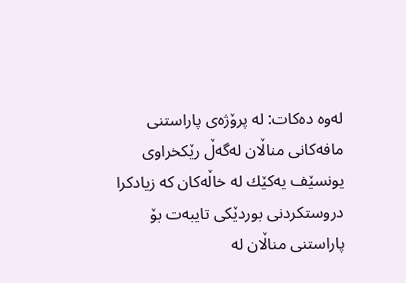له‌وه‌ ده‌كات: له‌ پرۆژه‌ى پاراستنى مافه‌كانى مناڵان له‌گه‌ڵ رێكخراوى یونسێف یه‌كێك له‌ خاڵه‌كان كه‌ زیادكرا دروستكردنى بوردێكى تایبه‌ت بۆ پاراستنى مناڵان له‌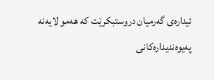ئیداره‌ى گه‌رمیان دروستبكرێت كه‌ هه‌مو لایه‌نه‌ په‌یوه‌ندیداره‌كانى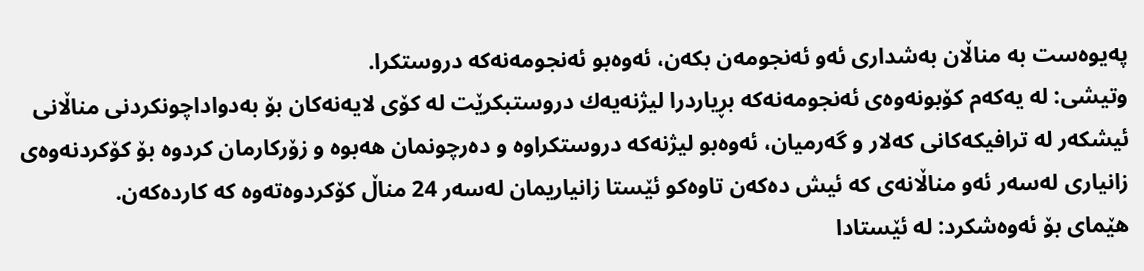په‌یوه‌ست به‌ مناڵان به‌شدارى ئه‌و ئه‌نجومه‌ن بكه‌ن، ئه‌وه‌بو ئه‌نجومه‌نه‌كه‌ دروستكرا.
وتیشى: له‌ یه‌كه‌م كۆبونه‌وه‌ى ئه‌نجومه‌نه‌كه‌ بڕیاردرا لیژنه‌یه‌ك دروستبكرێت له‌ كۆى لایه‌نه‌كان بۆ به‌دواداچونكردنى مناڵانى ئیشكه‌ر له‌ ترافیكه‌كانى كه‌لار و گه‌رمیان، ئه‌وه‌بو لیژنه‌كه‌ دروستكراوه‌ و ده‌رچونمان هه‌بوه‌ و زۆركارمان كردوه‌ بۆ كۆكردنه‌وه‌ى زانیارى له‌سه‌ر ئه‌و مناڵانه‌ى كه‌ ئیش ده‌كه‌ن تاوه‌كو ئێستا زانیاریمان له‌سه‌ر 24 مناڵ كۆكردوه‌ته‌وه‌ كه‌ كارده‌كه‌ن.
هێماى بۆ ئه‌وه‌شكرد: له‌ ئێستادا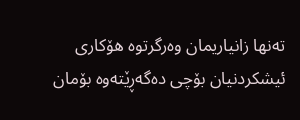ته‌نها زانیاریمان وه‌رگرتوه‌ هۆكارى ئیشكردنیان بۆچى ده‌گه‌ڕێته‌وه‌ بۆمان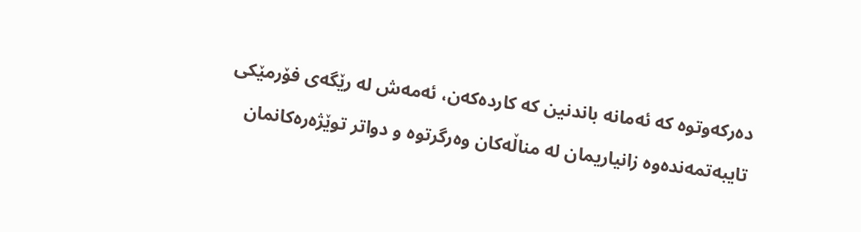ده‌ركه‌وتوه‌ كه‌ ئه‌مانه‌ باندنین كه‌ كارده‌كه‌ن، ئه‌مه‌ش له‌ رێگه‌ى فۆرمێكى تایبه‌تمه‌نده‌وه‌ زانیاریمان له‌ مناڵه‌كان وه‌رگرتوه‌ و دواتر توێژه‌ره‌كانمان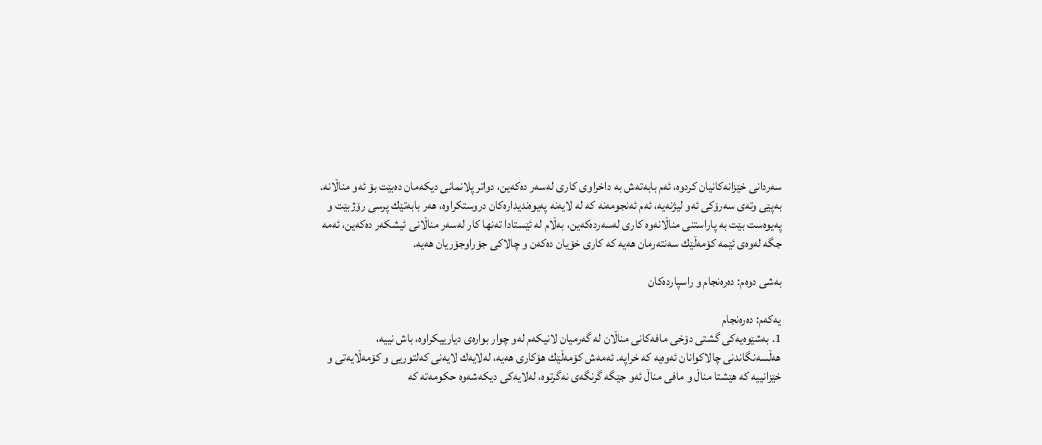سه‌ردانى خێزانه‌كانیان كردوه‌، ئه‌م بابه‌ته‌ش به‌ داخراوى كارى له‌سه‌ر ده‌كه‌ین، دواتر پلانمانى دیكه‌مان ده‌بێت بۆ ئه‌و مناڵانه‌.
به‌پێى وته‌ى سه‌رۆكى ئه‌و لیژنه‌یه‌، ئه‌م ئه‌نجومه‌نه‌ كه‌ له‌ لایه‌نه‌ په‌یوه‌ندیداره‌كان دروستكراوه‌، هه‌ر بابه‌تێك پرسى رۆژبێت و په‌یوه‌ست بێت به‌ پاراستنى مناڵانه‌وه‌ كارى له‌سه‌رده‌كه‌ین، به‌ڵام له‌ ئێستادا ته‌نها كار له‌سه‌ر مناڵانى ئیشكه‌ر ده‌كه‌ین، ئه‌مه‌ جگه‌ له‌وه‌ى ئێمه‌ كۆمه‌ڵێك سه‌نته‌رمان هه‌یه‌ كه‌ كارى خۆیان ده‌كه‌ن و چالاكى جۆراوجۆریان هه‌یه‌.

به‌شى دوه‌م: ده‌ره‌نجام و راسپارده‌كان

یه‌كه‌م: ده‌ره‌نجام
1. به‌شێوه‌یه‌كى گشتى دۆخی مافه‌كانى مناڵان له‌ گه‌رمیان لانیكه‌م له‌و چوار بواره‌ى دیارییكراوه‌، باش نییه‌، هه‌ڵسه‌نگاندنى چالاكوانان ئه‌وه‌یه‌ كه‌ خراپه‌. ئه‌مه‌ش كۆمه‌ڵێك هۆكارى هه‌یه‌، له‌لایه‌ك لایه‌نى كه‌لتوریی و كۆمه‌ڵایه‌تى و خێزانییه‌ كه‌ هێشتا مناڵ و مافی مناڵ ئه‌و جێگه‌ گرنگه‌ى نه‌گرتوه‌، له‌لایه‌كى دیكه‌شه‌وه‌ حكومه‌ته‌ كه‌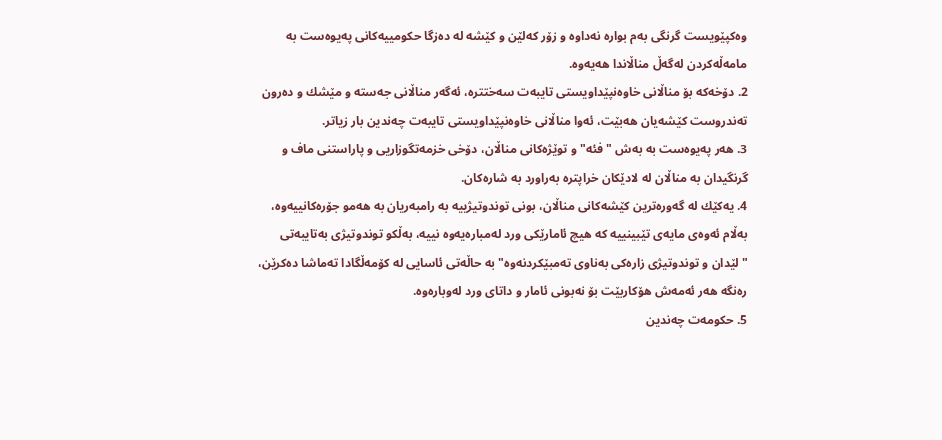وه‌كپێویست گرنگی به‌م بواره‌ نه‌داوه‌ و زۆر كه‌لێن و كێشه‌ له‌ ده‌زگا حكومییه‌كانى په‌یوه‌ست به‌ مامه‌ڵه‌كردن له‌گه‌ڵ مناڵاندا هه‌یه‌وه‌.
2. دۆخه‌كه‌ بۆ مناڵانى خاوه‌نپێداویستی تایبه‌ت سه‌ختتره‌، ئه‌گه‌ر مناڵانى جه‌سته‌ و مێشك و ده‌رون ته‌ندروست كێشه‌یان هه‌بێت، ئه‌وا مناڵانى خاوه‌نپێداویستی تایبه‌ت چه‌ندین بار زیاتر.
3. هه‌ر په‌یوه‌ست به‌ به‌ش "فئه‌" و توێژه‌كانى مناڵان، دۆخی خزمه‌تگوزاریی و پاراستنى ماف و گرنگیدان به‌ مناڵان له‌ لادێكان خراپتره‌ به‌راورد به‌ شاره‌كان.
4. یه‌كێك له‌ گه‌وره‌ترین كێشه‌كانى مناڵان، بونى توندوتیژییه‌ به‌ رامبه‌ریان به‌ هه‌مو جۆره‌كانییه‌وه‌، به‌ڵام ئه‌وه‌ى مایه‌ى تێبینییه‌ كه‌ هیچ ئامارێكى ورد له‌مباره‌یه‌وه‌ نییه‌، به‌ڵكو توندوتیژی به‌تایبه‌تى "لێدان و توندوتیژی زاره‌كى به‌ناوى ته‌مبێكردنه‌وه‌" به‌ حاڵه‌تى ئاسایی له‌ كۆمه‌ڵگادا ته‌ماشا ده‌كرێن، ره‌نگه‌ هه‌ر ئه‌مه‌ش هۆكاربێت بۆ نه‌بونى ئامار و داتاى ورد له‌وباره‌وه‌.
5. حكومه‌ت چه‌ندین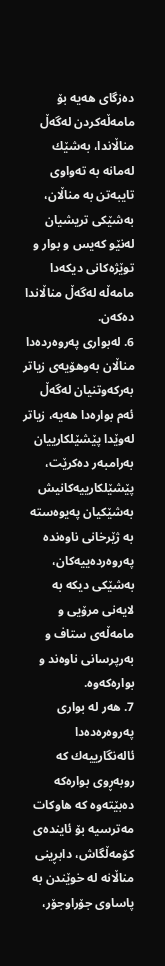ده‌زگاى هه‌یه‌ بۆ مامه‌ڵه‌كردن له‌گه‌ڵ مناڵاندا، به‌شێك له‌مانه‌ به‌ ته‌واوى تایبه‌تن به‌ مناڵان، به‌شێكى تریشیان له‌نێو كه‌یس و بوار و توێژه‌كانى دیكه‌دا مامه‌ڵه‌ له‌گه‌ڵ مناڵاندا ده‌كه‌ن.
6. له‌بوارى په‌روه‌رده‌دا مناڵان به‌وهۆیه‌ى زیاتر به‌ركه‌وتنیان له‌گه‌ڵ ئه‌م بواره‌دا هه‌یه‌، زیاتر له‌وێدا پێشێلكارییان به‌رامبه‌ر ده‌كرێت، پێشێلكارییه‌كانیش به‌شێكیان په‌یوه‌سته‌ به‌ ژێرخانى ناوه‌نده‌ په‌روه‌رده‌ییه‌كان، به‌شێكى دیكه‌ به‌ لایه‌نى مرۆیی و مامه‌ڵه‌ى ستاف و به‌رپرسانی ناوه‌ند و بواره‌كه‌وه‌.
7. هه‌ر له‌ بوارى په‌روه‌ره‌ده‌دا ئاله‌نگارییه‌ك كه‌ روبه‌ڕوى بواره‌كه‌ ده‌بێته‌وه‌ كه‌ هاوكات مه‌ترسیه‌ بۆ ئاینده‌ى كۆمه‌ڵگاش، دابڕینی مناڵانه‌ له‌ خوێندن به‌ پاساوی جۆراوجۆر،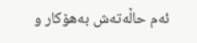ئه‌م حاڵه‌ته‌ش به‌هۆكار و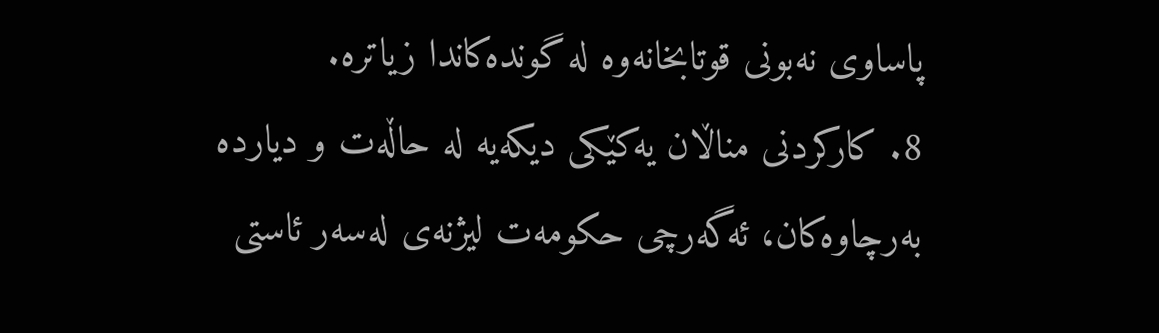پاساوی نه‌بونى قوتابخانه‌وه‌ له‌ گونده‌كاندا زیاتره‌.
8. كاركردنى مناڵان یه‌كێكى دیكه‌یه‌ له‌ حاڵه‌ت و دیارده‌ به‌رچاوه‌كان، ئه‌گه‌رچی حكومه‌ت لیژنه‌ى له‌سه‌ر ئاستى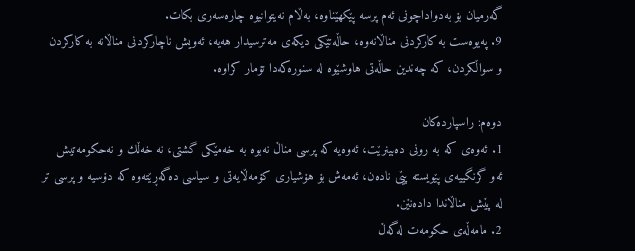گه‌رمیان بۆ به‌دواداچونى ئه‌م پرسه‌ پێكهێناوه‌، به‌ڵام نه‌یتوانیوه‌ چاره‌سه‌رى بكات.
9. په‌یوه‌ست به‌ كاركردنى مناڵانه‌وه‌، حاڵه‌تێكى دیكه‌ى مه‌ترسیدار هه‌یه‌، ئه‌ویش ناچاركردنى مناڵانه‌ به‌ كاركردن و سواڵكردن، كه‌ چه‌ندین حاڵه‌تى هاوشێوه‌ له‌ سنوره‌كه‌دا تۆمار كراوه‌.

دوه‌م: راسپارده‌كان
1. ئه‌وه‌ى كه‌ به‌ رونى ده‌بینرێت، ئه‌وه‌یه‌ كه‌ پرسی مناڵ نه‌بوه‌ به‌ خه‌مێكى گشتى، نه‌ خه‌ڵك و نه‌حكومه‌تیش ئه‌و گرنگییه‌ى پێویسته‌ پێی ناده‌ن، ئه‌مه‌ش بۆ هۆشیاری كۆمه‌ڵایه‌تى و سیاسی ده‌گه‌ڕێته‌وه‌ كه‌ دۆسیه‌ و پرسی تر له‌ پێش مناڵاندا داده‌نێن.
2. مامه‌ڵه‌ى حكومه‌ت له‌گه‌ڵ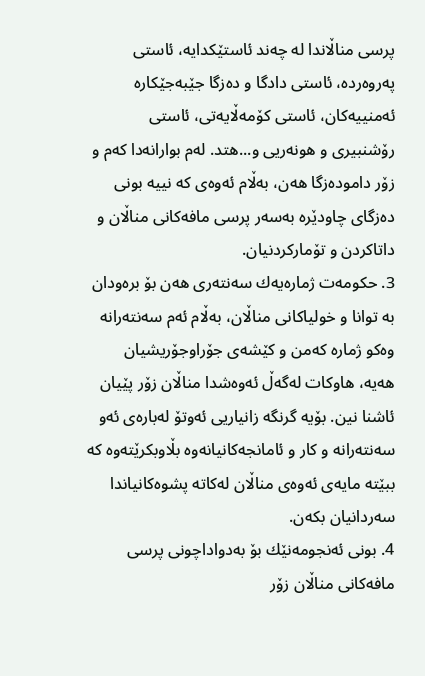پرسی مناڵاندا له‌ چه‌ند ئاستێكدایه‌، ئاستى په‌روه‌رده‌، ئاستی دادگا و ده‌زگا جێبه‌جێكاره‌ ئه‌منییه‌كان، ئاستى كۆمه‌ڵایه‌تى، ئاستى رۆشنبیری و هونه‌ریی و...هتد. له‌م بوارانه‌دا كه‌م و زۆر داموده‌زگا هه‌ن، به‌ڵام ئه‌وه‌ى كه‌ نییه‌ بونى ده‌زگاى چاودێره‌ به‌سه‌ر پرسی مافه‌كانى مناڵان و داتاكردن و تۆماركردنیان.
3. حكومه‌ت ژماره‌یه‌ك سه‌نته‌رى هه‌ن بۆ بره‌ودان به‌ توانا و خولیاكانى مناڵان، به‌ڵام ئه‌م سه‌نته‌رانه‌ وه‌كو ژماره‌ كه‌من و كێشه‌ی جۆراوجۆریشیان هه‌یه‌، هاوكات له‌گه‌ڵ ئه‌وه‌شدا مناڵان زۆر پێیان ئاشنا نین. بۆیه‌ گرنگه‌ زانیاریی ئه‌وتۆ له‌باره‌ى ئه‌و سه‌نته‌رانه‌ و كار و ئامانجه‌كانیانه‌وه‌ بڵاوبكرێته‌وه‌ كه‌ ببێته‌ مایه‌ى ئه‌وه‌ى مناڵان له‌كاته‌ پشوه‌كانیاندا سه‌ردانیان بكه‌ن.
4. بونى ئه‌نجومه‌نێك بۆ به‌دواداچونى پرسی مافه‌كانى مناڵان زۆر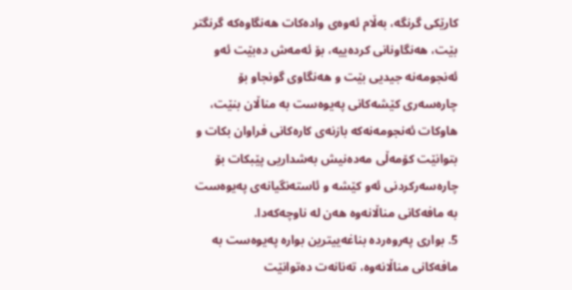كارێكى گرنگه‌، به‌ڵام ئه‌وه‌ى واده‌كات هه‌نگاوه‌كه‌ گرنگتر بێت، هه‌نگاونانى كرده‌ییه‌، بۆ ئه‌مه‌ش ده‌بێت ئه‌و ئه‌نجومه‌نه‌ جیدیی بێت و هه‌نگاوى گونجاو بۆ چاره‌سه‌رى كێشه‌كانى په‌یوەست به‌ مناڵان بنێت، هاوكات ئه‌نجومه‌نه‌كه‌ بازنه‌ى كاره‌كانى فراوان بكات و بتوانێت كۆمه‌ڵی مه‌ده‌نیش به‌شداریی پێبكات بۆ چاره‌سه‌ركردنى ئه‌و كێشه‌ و ئاسته‌نگیانه‌ى په‌یوه‌ست به‌ مافه‌كانى مناڵانه‌وه‌ هه‌ن له‌ ناوچه‌كه‌دا.
5. بوارى په‌روه‌رده‌ بناغه‌ییترین بواره‌ په‌یوه‌ست به‌ مافه‌كانى مناڵانه‌وه‌، ته‌نانه‌ت ده‌توانێت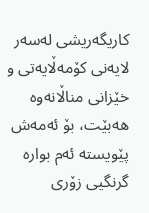كاریگه‌ریشی له‌سه‌ر لایه‌نى كۆمه‌ڵایه‌تى و خێزانی مناڵانه‌وه‌ هه‌بێت، بۆ ئه‌مه‌ش پێویسته‌ ئه‌م بواره‌ گرنگیی زۆری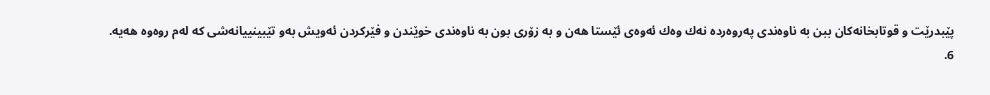پێبدرێت و قوتابخانه‌كان ببن به‌ ناوه‌ندى په‌روه‌رده‌ نه‌ك وه‌ك ئه‌وه‌ى ئێستا هه‌ن و به‌ زۆری بون به‌ ناوه‌ندی خوێندن و فێركردن ئه‌ویش به‌و تێبینییانه‌شى كه‌ له‌م روه‌وه‌ هه‌یه‌.
6.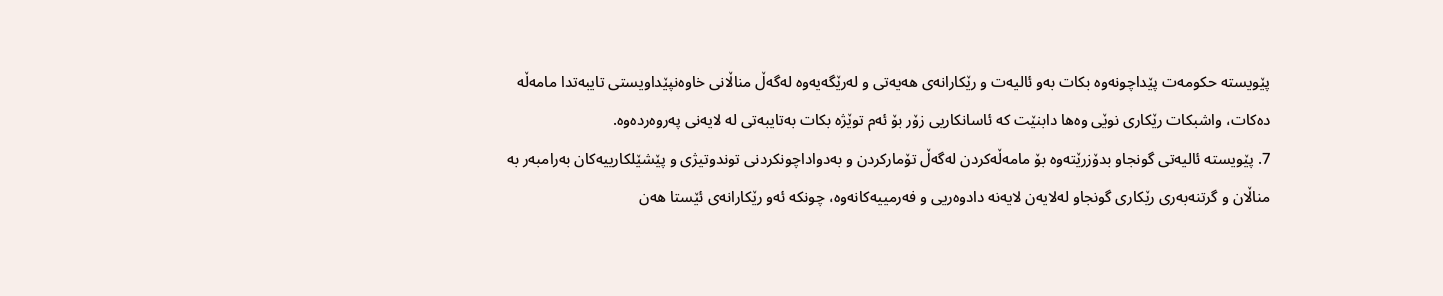پێویسته‌ حكومه‌ت پێداچونه‌وه‌ بكات به‌و ئالیه‌ت و رێكارانه‌ى هه‌یه‌تى و له‌رێگه‌یه‌وه‌ له‌گه‌ڵ مناڵانى خاوه‌نپێداویستی تایبه‌تدا مامه‌ڵه‌ ده‌كات، واشبكات رێكارى نوێی وه‌ها دابنێت كه‌ ئاسانكاریی زۆر بۆ ئه‌م توێژه‌ بكات به‌تایبه‌تى له‌ لایه‌نى په‌روه‌رده‌وه‌.
7. پێویسته‌ ئالیه‌تى گونجاو بدۆزرێته‌وه‌ بۆ مامه‌ڵه‌كردن له‌گه‌ڵ تۆماركردن و به‌دواداچونكردنی توندوتیژی و پێشێلكارییه‌كان به‌رامبه‌ر به‌ مناڵان و گرتنه‌به‌رى رێكارى گونجاو له‌لایه‌ن لایه‌نه‌ دادوه‌ریی و فه‌رمییه‌كانه‌وه‌، چونكه‌ ئه‌و رێكارانه‌ى ئێستا هه‌ن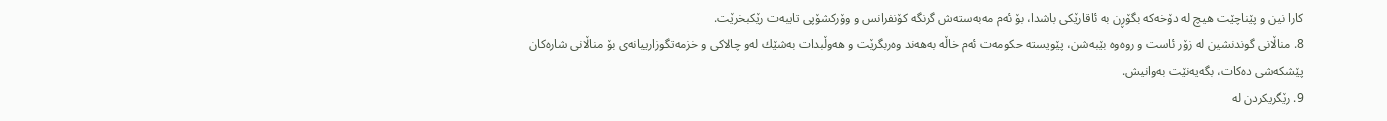كارا نین و پێناچێت هیچ له‌ دۆخه‌كه‌ بگۆڕن به‌ ئاقارێكى باشدا، بۆ ئه‌م مه‌به‌سته‌ش گرنگه‌ كۆنفرانس و وۆركشۆپی تایبه‌ت رێكبخرێت.
8. مناڵانى گوندنشین له‌ زۆر ئاست و روه‌وه‌ بێبه‌شن، پێویسته‌ حكومه‌ت ئه‌م خاڵه‌ به‌هه‌ند وه‌ربگرێت و هه‌وڵبدات به‌شێك له‌و چالاكی و خزمه‌تگوزارییانه‌ى بۆ مناڵانى شاره‌كان پێشكه‌شى ده‌كات، بگه‌یه‌نێت به‌وانیش.
9. رێگریكردن له‌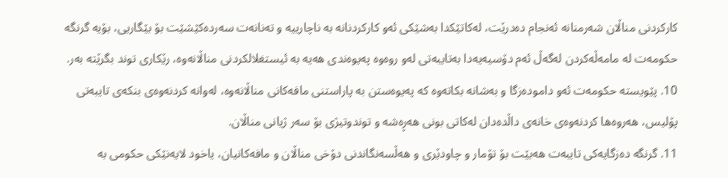كاركردنى مناڵان شه‌رمنانه‌ ئه‌نجام ده‌درێت، له‌كاتێكدا به‌شێكى ئه‌و كاركردنانه‌ به‌ ناچارییه‌ و ته‌نانه‌ت سه‌رده‌كێشێت بۆ بێگاریی، بۆیه‌ گرنگه‌ حكومه‌ت له‌ مامه‌ڵه‌كردن له‌گه‌ڵ ئه‌م دۆسیه‌یه‌دا به‌تایبه‌تى له‌و روه‌وه‌ په‌یوه‌ندى هه‌یه‌ به‌ ئیستغلالكردنى مناڵانه‌وه‌، رێكارى توند بگرێته‌ به‌ر.
10. پێویسته‌ حكومه‌ت ئه‌و داموده‌زگا و به‌شانه‌ بكاته‌وه‌ كه‌ په‌یوه‌ستن به‌ پاراستنى مافه‌كانى مناڵانه‌وه‌، له‌وانه‌ كردنه‌وه‌ى بنكه‌ى تایبه‌تى پۆلیس، هه‌روه‌ها كردنه‌وه‌ى خانه‌ى داڵده‌دان له‌كاتى بونى هه‌ڕه‌شه‌ و توندوتیژی بۆ سه‌ر ژیانى مناڵان.
11. گرنگه‌ ده‌زگایه‌كی تایبەت هەبێت بۆ تۆمار و چاودێری و هەڵسەنگاندنی دۆخی مناڵان و مافەکانیان، یاخود لایه‌نێكى حكومى به‌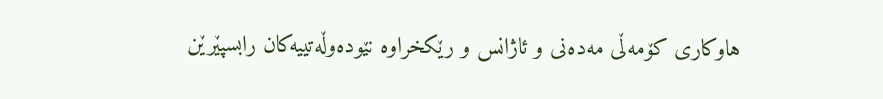هاوكاری كۆمه‌ڵی مه‌ده‌نی و ئاژانس و رێكخراوه‌ نێوده‌وڵه‌تییه‌كان رابسپێرێن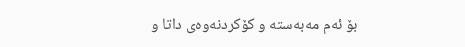بۆ ئه‌م مه‌به‌سته‌ و كۆكردنه‌وه‌ى داتا و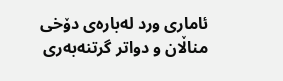ئامارى ورد له‌باره‌ى دۆخی مناڵان و دواتر گرتنه‌به‌رى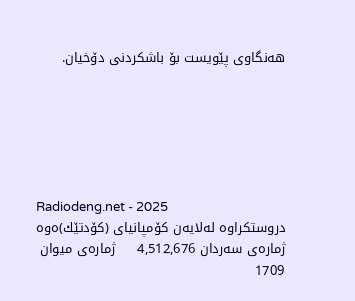هه‌نگاوى پێویست بۆ باشكردنى دۆخیان.






Radiodeng.net - 2025
دروستکراوە لەلایەن کۆمپانیای (کۆدتێك)ەوە
ژمارەی سەردان 4,512,676     ژمارەی میوان 1709